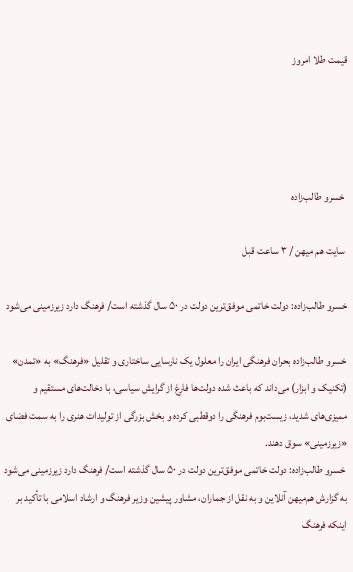قیمت طلا امروز




 خسرو طالب‌زاده

 سایت هم میهن / ۳ ساعت قبل

خسرو طالب‌زاده: دولت خاتمی موفق‌ترین دولت در ۵۰ سال گذشته است/ فرهنگ دارد زیرزمینی می‌شود

خسرو طالب‌زاده بحران فرهنگی ایران را معلول یک نارسایی ساختاری و تقلیل «فرهنگ» به «تمدن» (تکنیک و ابزار) می‌داند که باعث شده دولت‌ها فارغ از گرایش سیاسی، با دخالت‌های مستقیم و ممیزی‌های شدید، زیست‌بوم فرهنگی را دوقطبی کرده و بخش بزرگی از تولیدات هنری را به سمت فضای «زیرزمینی» سوق دهند.
 خسرو طالب‌زاده: دولت خاتمی موفق‌ترین دولت در ۵۰ سال گذشته است/ فرهنگ دارد زیرزمینی می‌شود
به گزارش هم‌میهن آنلاین و به نقل از جماران، مشاور پیشین وزیر فرهنگ و ارشاد اسلامی با تأکید بر اینکه فرهنگ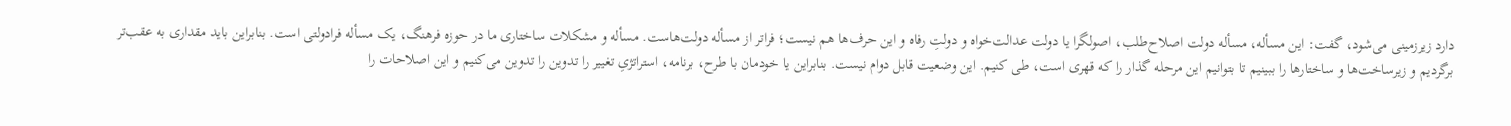دارد زیرزمینی می‌شود، گفت: این مسأله، مسأله دولت اصلاح‌طلب، اصولگرا یا دولت عدالت‌خواه و دولتِ رفاه و این حرف‌ها هم نیست؛ فراتر از مسأله دولت‌هاست. مسأله و مشکلات ساختاری ما در حوزه فرهنگ، یک مسأله فرادولتی است. بنابراین باید مقداری به عقب‌تر برگردیم و زیرساخت‌ها و ساختارها را ببینیم تا بتوانیم این مرحله گذار را که قهری است، طی کنیم. این وضعیت قابل دوام نیست. بنابراین یا خودمان با طرح، برنامه، استراتژیِ تغییر را تدوین را تدوین می‌کنیم و این اصلاحات را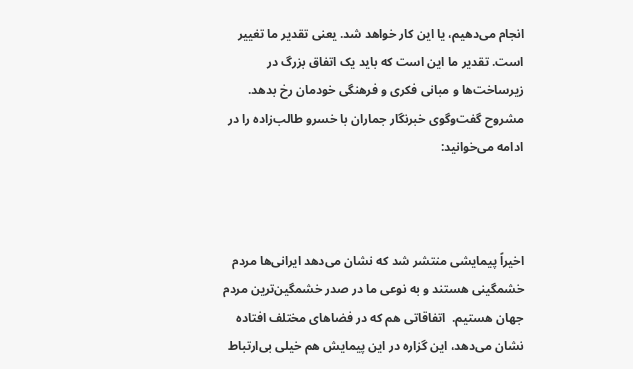انجام می‌دهیم، یا این کار خواهد شد. یعنی تقدیر ما تغییر است. تقدیر ما این است که باید یک اتفاق بزرگ در زیرساخت‌ها و مبانی فکری و فرهنگی خودمان رخ بدهد. مشروح گفت‌وگوی خبرنگار جماران با خسرو طالب‌زاده را در ادامه می‌خوانید:



اخیراً پیمایشی منتشر شد که نشان می‌دهد ایرانی‌ها مردم خشمگینی هستند و به نوعی ما در صدر خشمگین‌ترین مردم جهان هستیم.  اتفاقاتی هم که در فضاهای مختلف افتاده نشان می‌دهد، این گزاره در این پیمایش هم خیلی بی‌ارتباط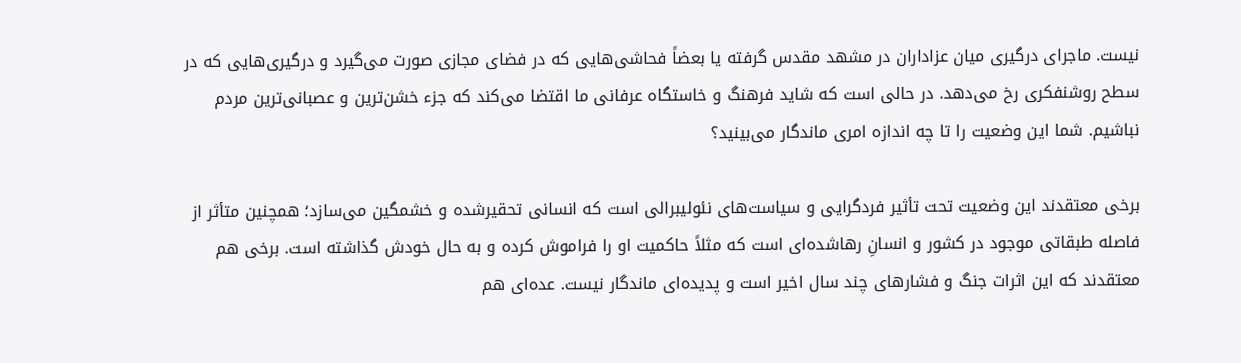نیست. ماجرای درگیری میان عزاداران در مشهد مقدس گرفته یا بعضاً فحاشی‌هایی که در فضای مجازی صورت می‌گیرد و درگیری‌هایی که در سطح روشنفکری رخ می‌دهد. در حالی است که شاید فرهنگ و خاستگاه عرفانی ما اقتضا می‌کند که جزء خشن‌ترین و عصبانی‌ترین مردم نباشیم. شما این وضعیت را تا چه اندازه امری ماندگار می‌بینید؟

برخی معتقدند این وضعیت تحت تأثیر فردگرایی و سیاست‌های نئولیبرالی است که انسانی تحقیرشده و خشمگین می‌سازد؛ همچنین متأثر از فاصله طبقاتی موجود در کشور و انسانِ رهاشده‌ای است که مثلاً حاکمیت او را فراموش کرده و به حال خودش گذاشته است. برخی هم معتقدند که این اثرات جنگ و فشارهای چند سال اخیر است و پدیده‌ای ماندگار نیست. عده‌ای هم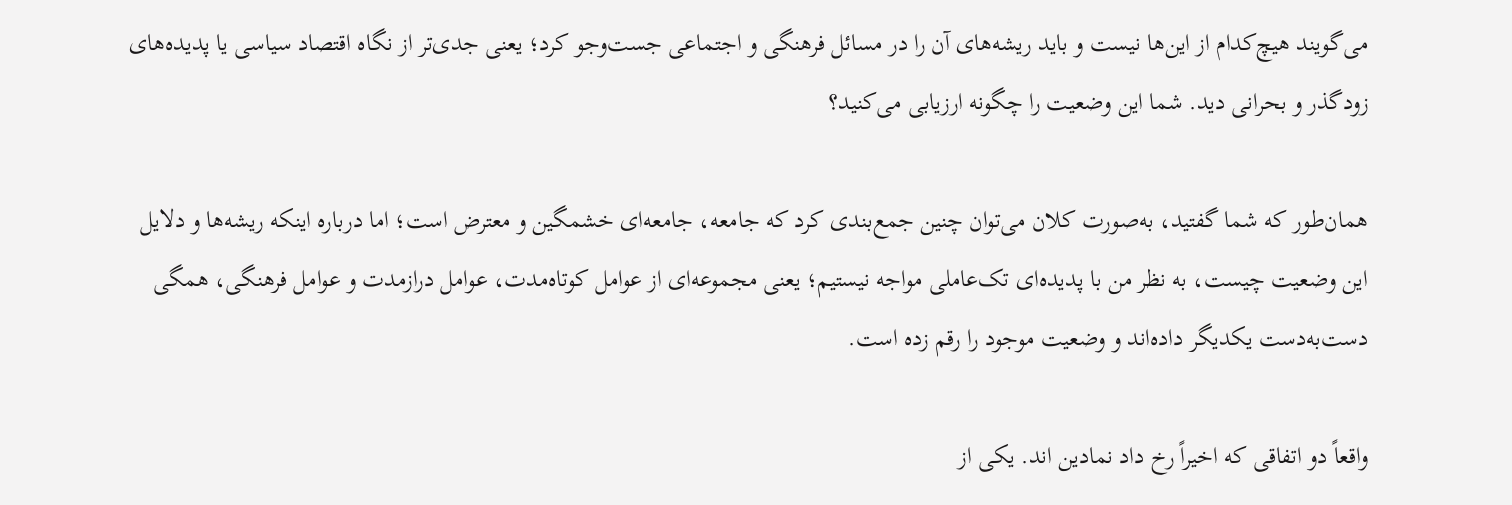می‌گویند هیچ‌کدام از این‌ها نیست و باید ریشه‌های آن را در مسائل فرهنگی و اجتماعی جست‌وجو کرد؛ یعنی جدی‌تر از نگاه اقتصاد سیاسی یا پدیده‌های زودگذر و بحرانی دید. شما این وضعیت را چگونه ارزیابی می‌کنید؟

همان‌طور که شما گفتید، به‌صورت کلان می‌توان چنین جمع‌بندی کرد که جامعه، جامعه‌ای خشمگین و معترض است؛ اما درباره اینکه ریشه‌ها و دلایل این وضعیت چیست، به نظر من با پدیده‌ای تک‌عاملی مواجه نیستیم؛ یعنی مجموعه‌ای از عوامل کوتاه‌مدت، عوامل درازمدت و عوامل فرهنگی، همگی دست‌به‌دست یکدیگر داده‌اند و وضعیت موجود را رقم زده است.

واقعاً دو اتفاقی که اخیراً رخ داد نمادین اند. یکی از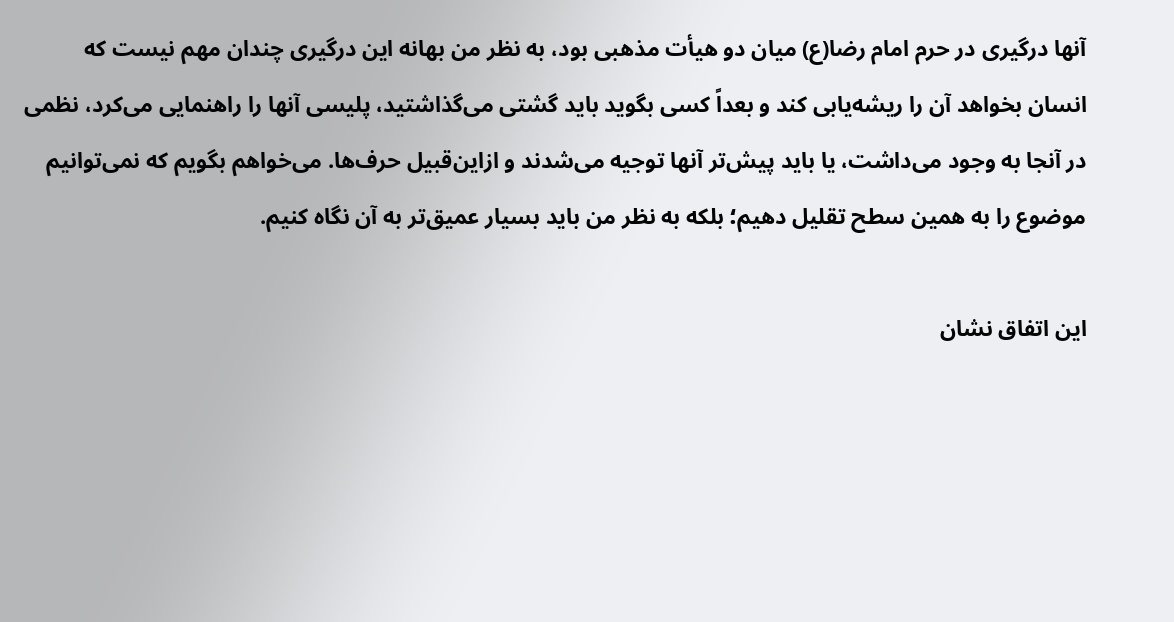آنها درگیری در حرم امام رضا(ع) میان دو هیأت مذهبی بود، به نظر من بهانه این درگیری چندان مهم نیست که انسان بخواهد آن را ریشه‌یابی کند و بعداً کسی بگوید باید گشتی می‌گذاشتید، پلیسی آنها را راهنمایی می‌کرد، نظمی در آنجا به وجود می‌داشت، یا باید پیش‌تر آنها توجیه می‌شدند و ازاین‌قبیل حرف‌ها. می‌خواهم بگویم که نمی‌توانیم موضوع را به همین سطح تقلیل دهیم؛ بلکه به نظر من باید بسیار عمیق‌تر به آن نگاه کنیم.

این اتفاق نشان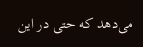می‌دهد که حتی در این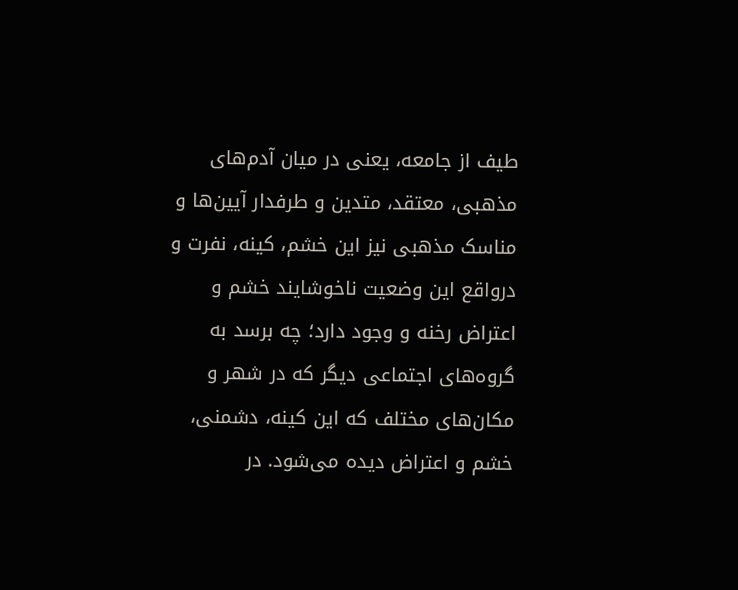طیف از جامعه، یعنی در میان آدم‌های مذهبی، معتقد، متدین و طرفدار آیین‌ها و مناسک مذهبی نیز این خشم، کینه، نفرت و درواقع این وضعیت ناخوشایند خشم و اعتراض رخنه و وجود دارد؛ چه برسد به گروه‌های اجتماعی دیگر که در شهر و مکان‌های مختلف که این کینه، دشمنی، خشم و اعتراض دیده می‌شود. در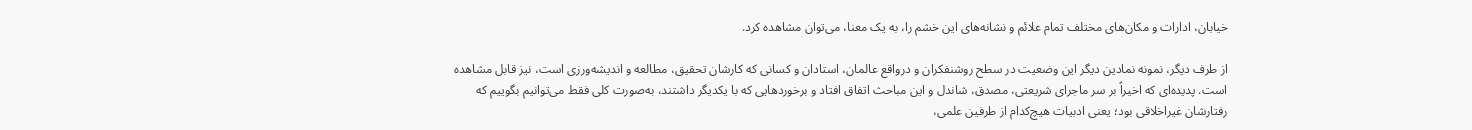خیابان، ادارات و مکان‌های مختلف تمام علائم و نشانه‌های این خشم را، به یک معنا، می‌توان مشاهده کرد.

از طرف دیگر، نمونه‌ نمادین دیگر این وضعیت در سطح روشنفکران و درواقع عالمان، استادان و کسانی که کارشان تحقیق، مطالعه و اندیشه‌ورزی است، نیز قابل مشاهده است. پدیده‌ای که اخیراً بر سر ماجرای شریعتی، مصدق، شاندل و این مباحث اتفاق افتاد و برخوردهایی که با یکدیگر داشتند، به‌صورت کلی فقط می‌توانیم بگوییم که رفتارشان غیراخلاقی بود؛ یعنی ادبیات هیچ‌کدام از طرفین علمی،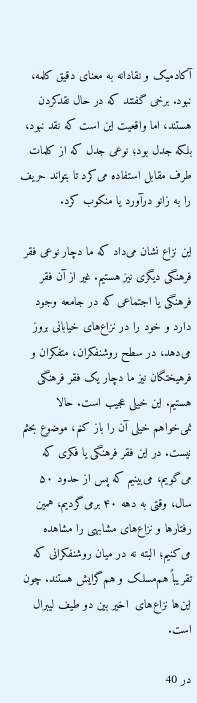آکادمیک و نقادانه به معنای دقیق کلمه، نبود. برخی گفتند که در حال نقدکردن هستند، اما واقعیت این است که نقد نبود، بلکه جدل بود؛ نوعی جدل که از کلمات طرف مقابل استفاده می‌‌کرد تا بتواند حریف را به زانو درآورد یا منکوب کرد.

این نزاع نشان می‌داد که ما دچار نوعی فقر فرهنگی دیگری نیز هستیم. غیر از آن فقر فرهنگی یا اجتماعی که در جامعه وجود دارد و خود را در نزاع‌های خیابانی بروز می‌دهد، در سطح روشنفکران، متفکران و فرهیختگان نیز ما دچار یک فقر فرهنگی هستیم. این خیلی عجیب است. حالا نمی‌خواهم خیلی آن را باز کنم، موضوع بحثم نیست. در این فقر فرهنگی یا فکری که می‌گویم، می‌بینیم که پس از حدود ۵۰ سال، وقتی به دهه ۴۰ برمی‌گردیم، همین رفتارها و نزاع‌های مشابهی را مشاهده می‌کنیم؛ البته نه در میان روشنفکرانی که تقریباً هم‌مسلک و هم‌گرایش هستند. چون این‌ها نزاع‌های  اخیر بین دو طیف لیبرال است.

در 40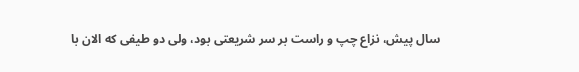سال پیش، نزاع چپ و راست بر سر شریعتی بود، ولی دو طیفی که الان با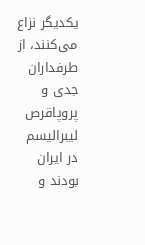یکدیگر نزاع می‌کنند، از طرفداران جدی و پروپاقرص لیبرالیسم در ایران بودند و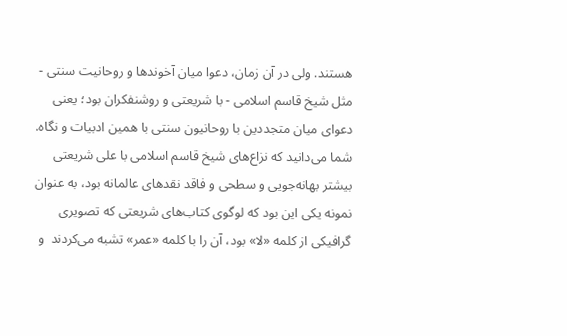هستند. ولی در آن زمان، دعوا میان آخوندها و روحانیت سنتی - مثل شیخ قاسم اسلامی - با شریعتی و روشنفکران بود؛ یعنی دعوای میان متجددین با روحانیون سنتی با همین ادبیات و نگاه. شما می‌دانید که نزاع‌های شیخ قاسم اسلامی با علی شریعتی بیشتر بهانه‌جویی و سطحی و فاقد نقدهای عالمانه بود، به عنوان نمونه یکی این بود که لوگوی کتاب‌های شریعتی که تصویری گرافیکی از کلمه «لا» بود، آن را با کلمه «عمر» تشبه می‌کردند  و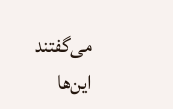می‌گفتند این‌ها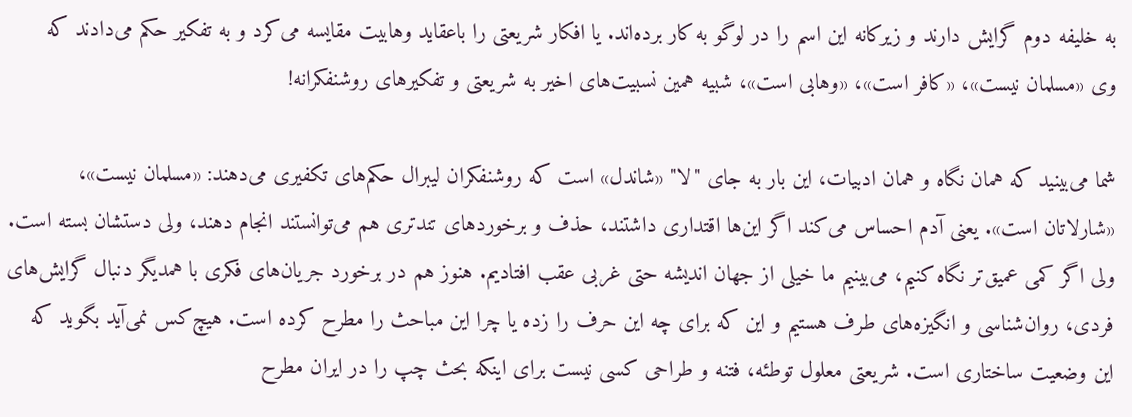به خلیفه دوم گرایش دارند و زیرکانه این اسم را در لوگو به کار برده‌اند. یا افکار شریعتی را باعقاید وهابیت مقایسه می‌کرد و به تفکیر حکم می‌دادند که  وی «مسلمان نیست»، «کافر است»، «وهابی است»، شبیه همین نسبیت‌های اخیر به شریعتی و تفکیرهای روشنفکرانه!

شما می‌بینید که همان نگاه و همان ادبیات، این بار به جای "لا" «شاندل» است که روشنفکران لیبرال حکم‌های تکفیری می‌دهند: «مسلمان نیست»، «شارلاتان است». یعنی آدم احساس می‌کند اگر این‌ها اقتداری داشتند، حذف و برخوردهای تندتری هم می‌توانستند انجام دهند، ولی دستشان بسته است. ولی اگر کمی عمیق‌تر نگاه ‌کنیم، می‌بینیم ما خیلی از جهان اندیشه حتی غربی عقب افتادیم. هنوز هم در برخورد جریان‌های فکری با همدیگر دنبال گرایش‌های فردی، روان‌شناسی و انگیزه‌های طرف هستیم و این که برای چه این حرف را زده یا چرا این مباحث را مطرح کرده است. هیچ‌کس نمی‌آید بگوید که این وضعیت ساختاری است. شریعتی معلول توطئه، فتنه و طراحی کسی نیست برای اینکه بحث چپ را در ایران مطرح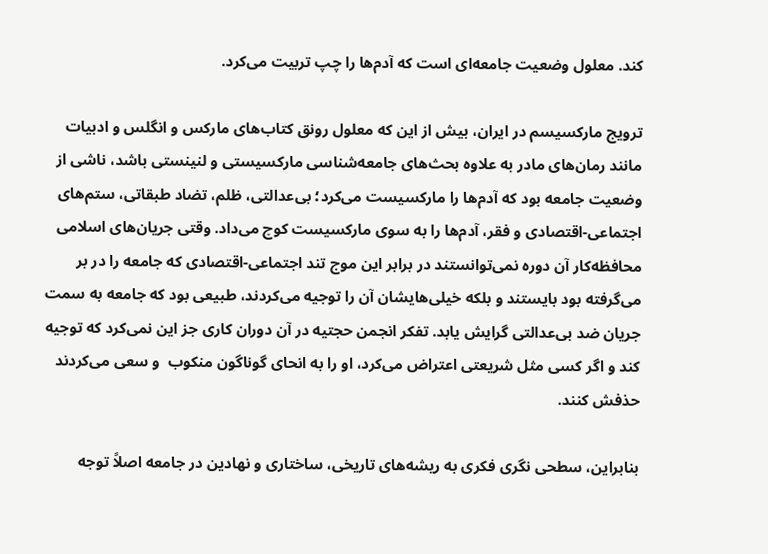کند. معلول وضعیت جامعه‌ای است که آدم‌ها را چپ تربیت می‌کرد.

ترویج مارکسیسم در ایران، بیش از این که معلول رونق کتاب‌های مارکس و انگلس و ادبیات مانند رمان‌های مادر به علاوه بحث‌های جامعه‌شناسی مارکسیستی و لنینستی باشد، ناشی از وضعیت جامعه بود که آدم‌ها را مارکسیست می‌کرد؛ بی‌عدالتی، ظلم، تضاد طبقاتی، ستم‌های اجتماعی-اقتصادی و فقر، آدم‌ها را به سوی مارکسیست کوچ می‌داد. وقتی جریان‌های اسلامی محافظه‌کار آن دوره نمی‌توانستند در برابر این موج تند اجتماعی-اقتصادی که جامعه را در بر می‌گرفته بود بایستند و بلکه خیلی‌هایشان آن را توجیه می‌کردند، طبیعی بود که جامعه به سمت جریان ضد بی‌عدالتی گرایش یابد. تفکر انجمن حجتیه در آن دوران کاری جز این نمی‌کرد که توجیه کند و اگر کسی مثل شریعتی اعتراض می‌کرد، او را به انحای گوناگون منکوب  و سعی می‌کردند حذفش کنند.

بنابراین، سطحی نگری فکری به ریشه‌های تاریخی، ساختاری و نهادین در جامعه اصلاً توجه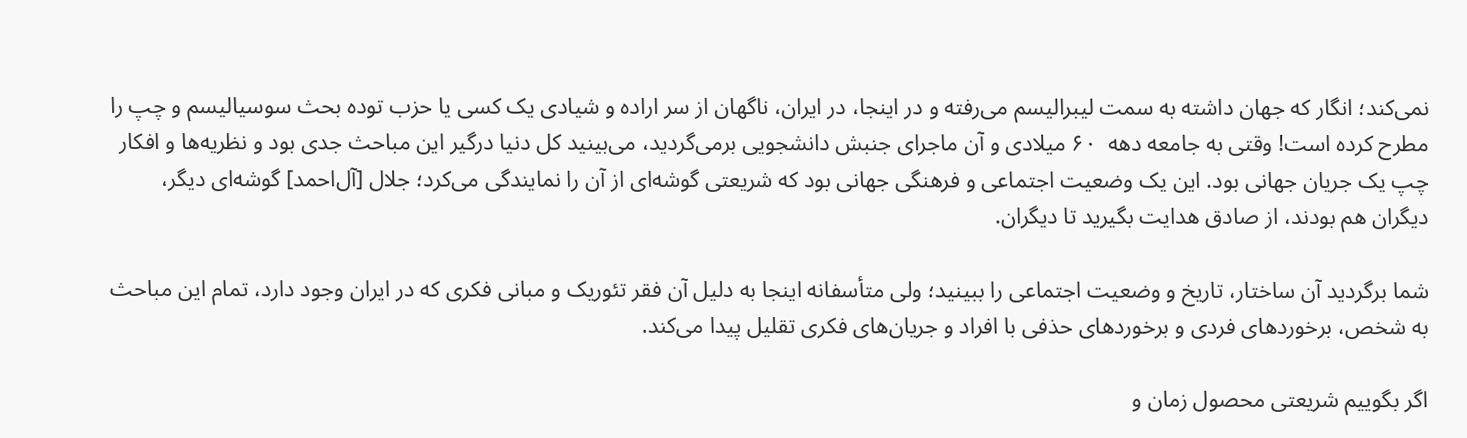نمی‌‌کند؛ انگار که جهان داشته به سمت لیبرالیسم می‌رفته و در اینجا، در ایران، ناگهان از سر اراده و شیادی یک کسی یا حزب توده بحث سوسیالیسم و چپ را مطرح کرده است! وقتی به جامعه دهه  ۶۰ میلادی و آن ماجرای جنبش دانشجویی برمی‌گردید، می‌بینید کل دنیا درگیر این مباحث جدی بود و نظریه‌ها و افکار چپ یک جریان جهانی بود. این یک وضعیت اجتماعی و فرهنگی جهانی بود که شریعتی گوشه‌ای از آن را نمایندگی می‌کرد؛ جلال [آل‌احمد] گوشه‌ای دیگر، دیگران هم بودند، از صادق هدایت بگیرید تا دیگران.

شما برگردید آن ساختار، تاریخ و وضعیت اجتماعی را ببینید؛ ولی متأسفانه اینجا به دلیل آن فقر تئوریک و مبانی فکری که در ایران وجود دارد، تمام این مباحث به شخص، برخوردهای فردی و برخوردهای حذفی با افراد و جریان‌های فکری تقلیل پیدا می‌کند.

اگر بگوییم شریعتی محصول زمان و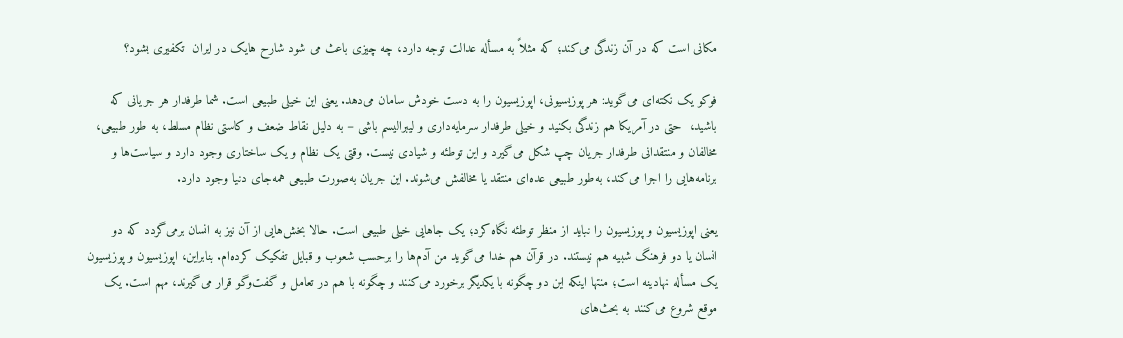مکانی است که در آن زندگی می‌کند؛ که مثلاً به مسأله عدالت توجه دارد، چه چیزی باعث می شود شارح هایک در ایران  تکفیری بشود؟

فوکو یک نکته‌ای می‌گوید: هر پوزیسیونی، اپوزیسیون را به دست خودش سامان می‌دهد. یعنی این خیلی طبیعی است. شما طرفدار هر جریانی که باشید،  حتی در آمریکا هم زندگی بکنید و خیلی طرفدار سرمایه‌داری و لیبرالیسم باشی – به دلیل نقاط ضعف و کاستی نظام مسلط، به طور طبیعی، مخالفان و منتقدانی طرفدار جریان چپ شکل می‌گیرد و این توطئه و شیادی نیست. وقتی یک نظام و یک ساختاری وجود دارد و سیاست‌ها و برنامه‌هایی را اجرا می‌کند، به‌طور طبیعی عده‌ای منتقد یا مخالفش می‌شوند. این جریان به‌صورت طبیعی همه‌جای دنیا وجود دارد.

یعنی اپوزیسیون و پوزیسیون را نباید از منظر توطئه نگاه کرد؛ یک جاهایی خیلی طبیعی است. حالا بخش‌هایی از آن نیز به انسان برمی‌گردد که دو انسان یا دو فرهنگ شبیه هم نیستند. در قرآن هم خدا می‌گوید من آدم‌ها را برحسب شعوب و قبایل تفکیک کرده‌ام. بنابراین، اپوزیسیون و پوزیسیون یک مسأله نهادینه است؛ منتها اینکه این دو چگونه با یکدیگر برخورد می‌کنند و چگونه با هم در تعامل و گفت‌وگو قرار می‌گیرند، مهم است. یک موقع شروع می‌کنند به بحث‌های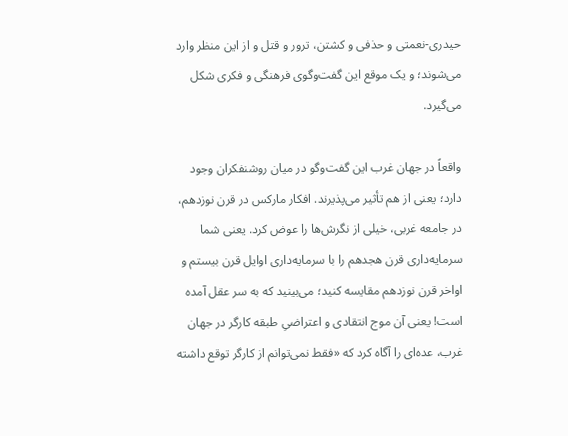حیدری-نعمتی و حذفی و کشتن، ترور و قتل و از این منظر وارد می‌شوند؛ و یک موقع این گفت‌وگوی فرهنگی و فکری شکل می‌گیرد.

واقعاً در جهان غرب این گفت‌وگو در میان روشنفکران وجود دارد؛ یعنی از هم تأثیر می‌پذیرند. افکار مارکس در قرن نوزدهم، در جامعه غربی، خیلی از نگرش‌ها را عوض کرد. یعنی شما سرمایه‌داری قرن هجدهم را با سرمایه‌داری اوایل قرن بیستم و اواخر قرن نوزدهم مقایسه کنید؛ می‌بینید که به سر عقل آمده است! یعنی آن موج انتقادی و اعتراضیِ طبقه کارگر در جهان غرب، عده‌ای را آگاه کرد که «فقط نمی‌توانم از کارگر توقع داشته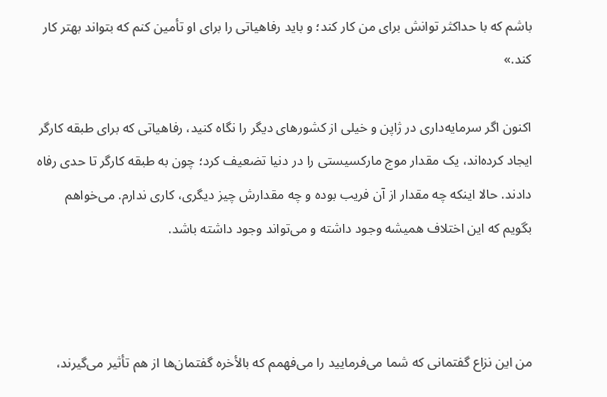باشم که با حداکثر توانش برای من کار کند؛ و باید رفاهیاتی را برای او تأمین کنم که بتواند بهتر کار کند.»

اکنون اگر سرمایه‌داری در ژاپن و خیلی از کشورهای دیگر را نگاه کنید، رفاهیاتی که برای طبقه کارگر ایجاد کرده‌اند، یک مقدار موج مارکسیستی را در دنیا تضعیف کرد؛ چون به طبقه کارگر تا حدی رفاه دادند. حالا اینکه چه مقدار از آن فریب بوده و چه مقدارش چیز دیگری، کاری ندارم. می‌خواهم بگویم که این اختلاف همیشه وجود داشته و می‌تواند وجود داشته باشد.



من این نزاع گفتمانی که شما می‌فرمایید را می‌فهمم که بالأخره گفتمان‌ها از هم تأثیر می‌گیرند،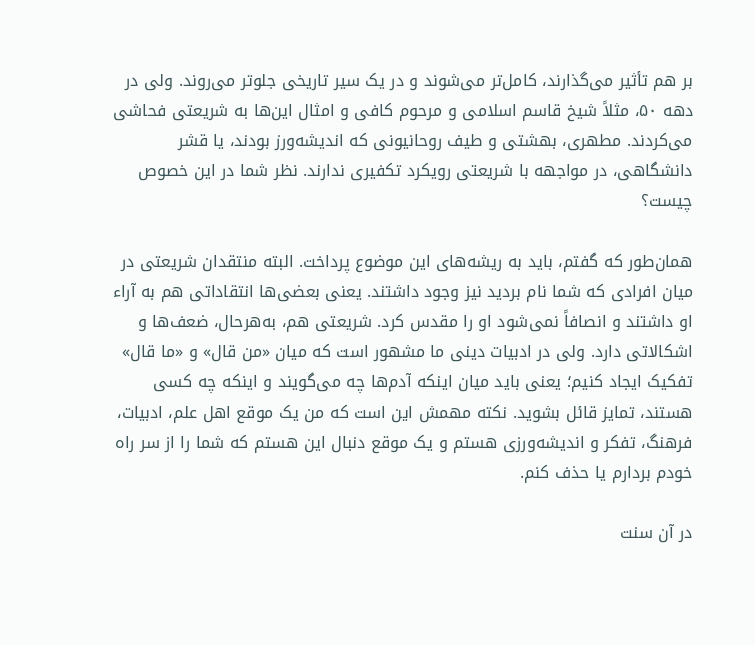بر هم تأثیر می‌گذارند، کامل‌تر می‌شوند و در یک سیر تاریخی جلوتر می‌روند. ولی در دهه ۵۰، مثلاً شیخ قاسم اسلامی و مرحوم کافی و امثال این‌ها به شریعتی فحاشی می‌کردند. مطهری، بهشتی و طیف روحانیونی که اندیشه‌ورز بودند، یا قشر دانشگاهی، در مواجهه با شریعتی رویکرد تکفیری ندارند. نظر شما در این خصوص چیست؟

همان‌طور که گفتم، باید به ریشه‌های این موضوع پرداخت. البته منتقدان شریعتی در میان افرادی که شما نام بردید نیز وجود داشتند. یعنی بعضی‌ها انتقاداتی هم به آراء او داشتند و انصافاً نمی‌شود او را مقدس کرد. شریعتی هم، به‌هرحال، ضعف‌ها و اشکالاتی دارد. ولی در ادبیات دینی ما مشهور است که میان «من قال» و «ما قال» تفکیک ایجاد کنیم؛ یعنی باید میان اینکه آدم‌ها چه می‌گویند و اینکه چه کسی هستند، تمایز قائل بشوید. نکته مهمش این است که من یک موقع اهل علم، ادبیات، فرهنگ، تفکر و اندیشه‌ورزی هستم و یک موقع دنبال این هستم که شما را از سر راه خودم بردارم یا حذف کنم.

در آن سنت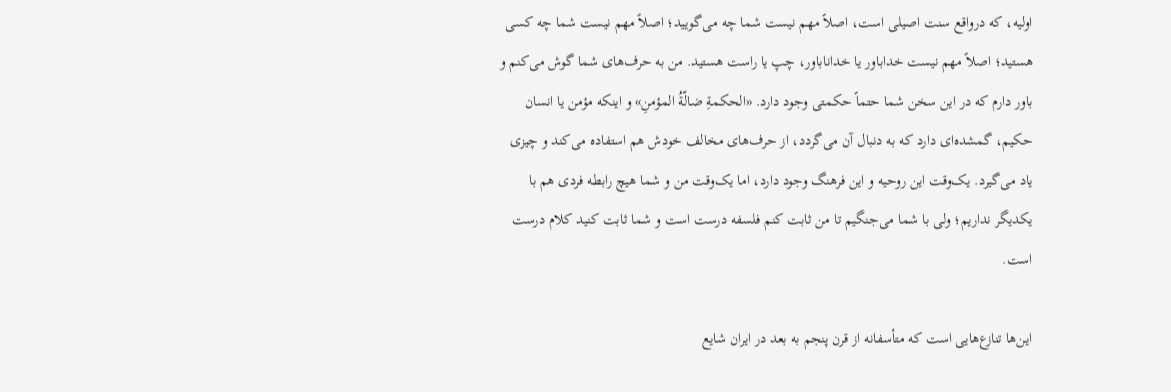اولیه، که درواقع سنت اصیلی است، اصلاً مهم نیست شما چه می‌گویید؛ اصلاً مهم نیست شما چه کسی هستید؛ اصلاً مهم نیست خداباور یا خداناباور، چپ یا راست هستید. من به حرف‌های شما گوش می‌کنم و باور دارم که در این سخن شما حتماً حکمتی وجود دارد. «الحکمةِ ضالّةُ المؤمنِ» و اینکه مؤمن یا انسان حکیم، گمشده‌ای دارد که به دنبال آن می‌گردد، از حرف‌های مخالف خودش هم استفاده می‌کند و چیزی یاد می‌گیرد. یک‌وقت این روحیه و این فرهنگ وجود دارد، اما یک‌وقت من و شما هیچ رابطه فردی هم با یکدیگر نداریم؛ ولی با شما می‌جنگیم تا من ثابت کنم فلسفه درست است و شما ثابت کنید کلام درست است.

این‌ها تنازع‌هایی است که متأسفانه از قرن پنجم به بعد در ایران شایع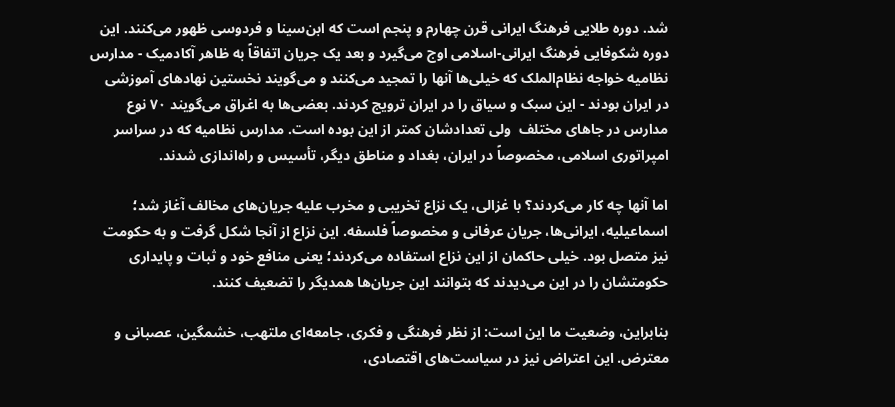شد. دوره طلایی فرهنگ ایرانی قرن چهارم و پنجم است که ابن‌سینا و فردوسی ظهور می‌کنند. این دوره شکوفایی فرهنگ ایرانی-اسلامی اوج می‌گیرد و بعد یک جریان اتفاقاً به ظاهر آکادمیک - مدارس نظامیه خواجه نظام‌الملک که خیلی‌ها آنها را تمجید می‌کنند و می‌گویند نخستین نهادهای آموزشی در ایران بودند - این سبک و سیاق را در ایران ترویج کردند. بعضی‌ها به اغراق می‌گویند ۷۰ نوع مدارس در جاهای مختلف  ولی تعدادشان کمتر از این بوده است. مدارس نظامیه که در سراسر امپراتوری اسلامی، مخصوصاً در ایران، بغداد و مناطق دیگر، تأسیس و راه‌اندازی شدند.

اما آنها چه کار می‌کردند؟ با غزالی، یک نزاع تخریبی و مخرب علیه جریان‌های مخالف آغاز شد؛ اسماعیلیه، ایرانی‌ها، جریان عرفانی و مخصوصاً فلسفه. این نزاع از آنجا شکل گرفت و به حکومت نیز متصل بود. خیلی حاکمان از این نزاع استفاده می‌کردند؛ یعنی منافع خود و ثبات و پایداری حکومتشان را در این می‌دیدند که بتوانند این جریان‌ها همدیگر را تضعیف کنند.

بنابراین، وضعیت ما این است: از نظر فرهنگی و فکری، جامعه‌ای ملتهب، خشمگین، عصبانی و معترض. این اعتراض نیز در سیاست‌های اقتصادی،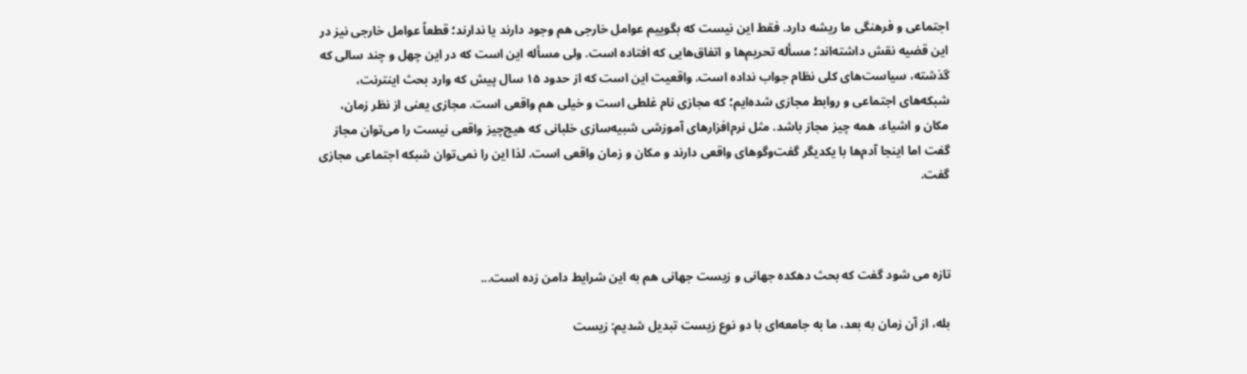اجتماعی و فرهنگی ما ریشه دارد. فقط این نیست که بگوییم عوامل خارجی هم وجود دارند یا ندارند؛ قطعاً عوامل خارجی نیز در این قضیه نقش داشته‌اند؛ مسأله تحریم‌ها و اتفاق‌هایی که افتاده است. ولی مسأله این است که در این چهل و چند سالی که گذشته، سیاست‌های کلی نظام جواب نداده است. واقعیت این است که از حدود ۱۵ سال پیش که وارد بحث اینترنت، شبکه‌های اجتماعی و روابط مجازی شده‌ایم؛ که مجازی نام غلطی است و خیلی هم واقعی است. مجازی یعنی از نظر زمان، مکان و اشیاء، همه چیز مجاز باشد. مثل نرم‌افزارهای آموزشی شبیه‌سازی خلبانی که هیچ‌چیز واقعی نیست را می‌توان مجاز گفت اما اینجا آدم‌ها با یکدیگر گفت‌وگوهای واقعی دارند و مکان و زمان واقعی است. لذا این را نمی‌توان شبکه اجتماعی مجازی گفت.



تازه می شود گفت که بحث دهکده جهانی و زیست جهانی هم به این شرایط دامن زده است...

بله، از آن زمان به بعد، ما به جامعه‌ای با دو نوع زیست تبدیل شدیم: زیست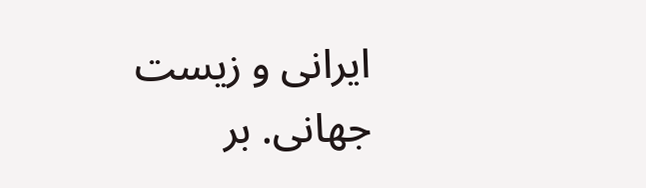ایرانی و زیست جهانی. بر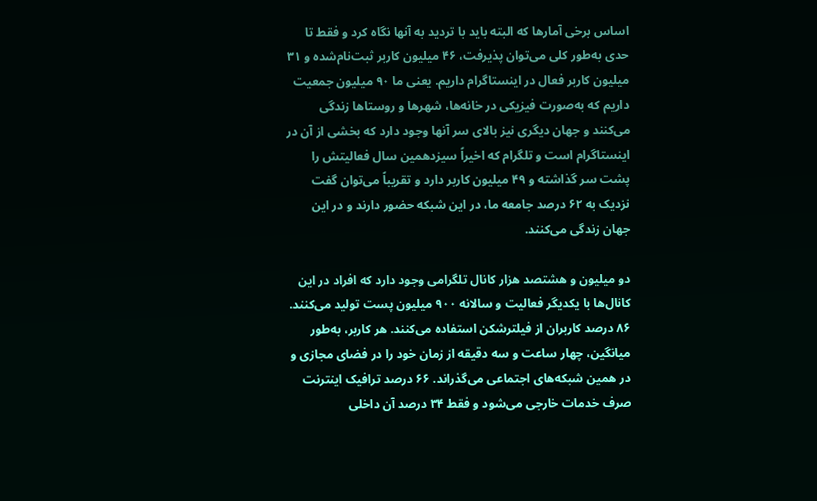اساس برخی آمارها که البته باید با تردید به آنها نگاه کرد و فقط تا حدی به‌طور کلی می‌توان پذیرفت، ۴۶ میلیون کاربر ثبت‌نام‌شده و ۳۱ میلیون کاربر فعال در اینستاگرام داریم. یعنی ما ۹۰ میلیون جمعیت داریم که به‌صورت فیزیکی در خانه‌ها، شهرها و روستاها زندگی می‌کنند و جهان دیگری نیز بالای سر آنها وجود دارد که بخشی از آن در اینستاگرام است و تلگرام که اخیراً سیزدهمین سال فعالیتش را پشت سر گذاشته و ۴۹ میلیون کاربر دارد و تقریباً می‌توان گفت نزدیک به ۶۲ درصد جامعه ما، در این شبکه حضور دارند و در این جهان زندگی می‌کنند.

دو میلیون و هشتصد هزار کانال تلگرامی وجود دارد که افراد در این کانال‌ها با یکدیگر فعالیت و سالانه ۹۰۰ میلیون پست تولید می‌کنند. ۸۶ درصد کاربران از فیلترشکن استفاده می‌کنند. هر کاربر، به‌طور میانگین، چهار ساعت و سه دقیقه از زمان خود را در فضای مجازی و در همین شبکه‌های اجتماعی می‌گذراند. ۶۶ درصد ترافیک اینترنت صرف خدمات خارجی می‌شود و فقط ۳۴ درصد آن داخلی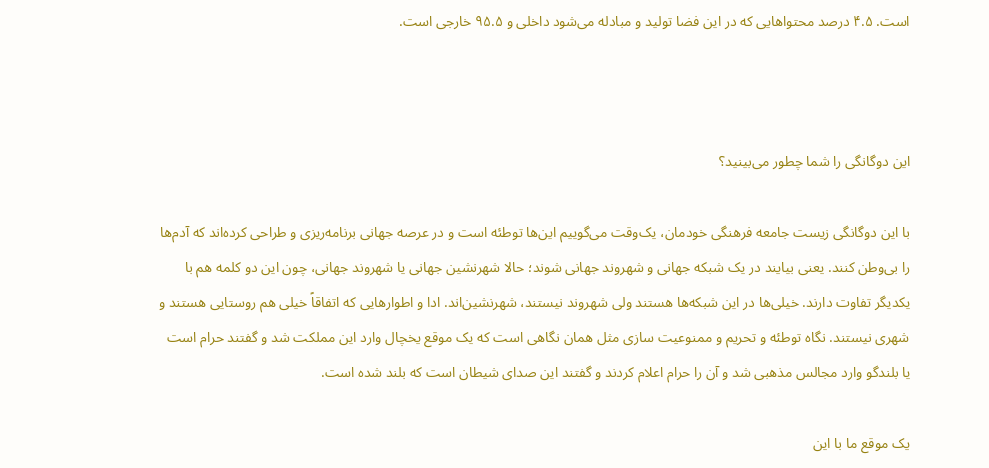است. ۴.۵ درصد محتواهایی که در این فضا تولید و مبادله می‌شود داخلی و ۹۵.۵ خارجی است.



این دوگانگی را شما چطور می‌بینید؟

با این دوگانگی زیست جامعه فرهنگی خودمان، یک‌وقت می‌گوییم این‌ها توطئه است و در عرصه جهانی برنامه‌ریزی و طراحی کرده‌اند که آدم‌ها را بی‌وطن کنند. یعنی بیایند در یک شبکه جهانی و شهروند جهانی شوند؛ حالا شهرنشین جهانی یا شهروند جهانی، چون این دو کلمه هم با یکدیگر تفاوت دارند. خیلی‌ها در این شبکه‌ها هستند ولی شهروند نیستند، شهرنشین‌اند. ادا و اطوارهایی که اتفاقاً خیلی هم روستایی هستند و شهری نیستند. نگاه توطئه و تحریم و ممنوعیت سازی مثل همان نگاهی است که یک موقع یخچال وارد این مملکت شد و گفتند حرام است یا بلندگو وارد مجالس مذهبی شد و آن را حرام اعلام کردند و گفتند این صدای شیطان است که بلند شده است.

یک موقع ما با این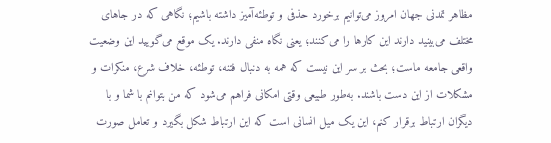مظاهر تمدنی جهان امروز می‌توانیم برخورد حذفی و توطئه‌آمیز داشته باشیم؛ نگاهی که در جاهای مختلف می‌بینید دارند این کارها را می‌کنند؛ یعنی نگاه منفی دارند. یک موقع می‌گویید این وضعیت واقعی جامعه ماست؛ بحث بر سر این نیست که همه به دنبال فتنه، توطئه، خلاف شرع، منکرات و مشکلات از این دست باشند. به‌طور طبیعی وقتی امکانی فراهم می‌شود که من بتوانم با شما و با دیگران ارتباط برقرار کنم، این یک میل انسانی است که این ارتباط شکل بگیرد و تعامل صورت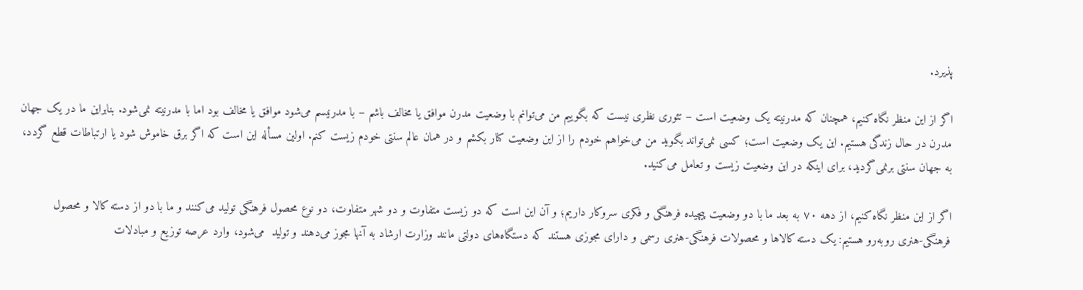پذیرد.

اگر از این منظر نگاه کنیم، همچنان که مدرنیته یک وضعیت است – تئوری نظری نیست که بگوییم من می‌توانم با وضعیت مدرن موافق یا مخالف باشم – با مدرنیسم می‌شود موافق یا مخالف بود اما با مدرنیته نمی‌شود. بنابراین ما در یک جهان مدرن در حال زندگی هستیم. این یک وضعیت است؛ کسی نمی‌تواند بگوید من می‌خواهم خودم را از این وضعیت کنار بکشم و در همان عالم سنتی خودم زیست کنم. اولین مسأله این است که اگر برق خاموش شود یا ارتباطات قطع گردد، به جهان سنتی برنمی‌گردید، برای اینکه در این وضعیت زیست و تعامل می‌کنید.

اگر از این منظر نگاه کنیم، از دهه ۷۰ به بعد ما با دو وضعیت پیچیده فرهنگی و فکری سروکار داریم؛ و آن این است که دو زیست متفاوت و دو شهر متفاوت، دو نوع محصول فرهنگی تولید می‌کنند و ما با دو از دسته کالا و محصول فرهنگی-هنری روبه‌رو هستیم: یک دسته کالاها و محصولات فرهنگی-هنری رسمی و دارای مجوزی هستند که دستگاه‌های دولتی مانند وزارت ارشاد به آنها مجوز می‌دهند و تولید  می‌شود، وارد عرصه توزیع و مبادلات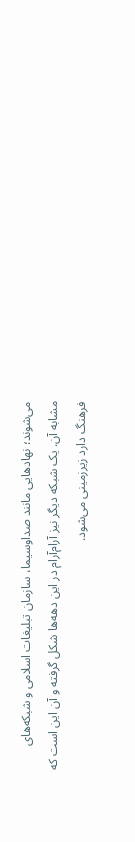می‌شوند؛ نهادهایی مانند صداوسیما، سازمان تبلیغات اسلامی و شبکه‌های مشابه آن. یک شبکه دیگر نیز آرام‌آرام در این دهه‌ها شکل گرفته و آن این است که فرهنگ دارد زیرزمینی می‌شود.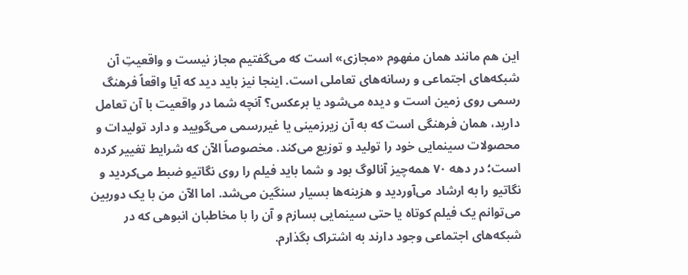این هم مانند همان مفهوم «مجازی» است که می‌گفتیم مجاز نیست و واقعیتِ آن شبکه‌های اجتماعی و رسانه‌های تعاملی است. اینجا نیز باید دید که آیا واقعاً فرهنگ رسمی روی زمین است و دیده می‌شود یا برعکس؟ آنچه شما در واقعیت با آن تعامل دارید، همان فرهنگی است که به آن زیرزمینی یا غیررسمی می‌گویید و دارد تولیدات و محصولات سینمایی خود را تولید و توزیع می‌کند. مخصوصاً الآن که شرایط تغییر کرده است؛ در دهه ۷۰ همه‌چیز آنالوگ بود و شما باید فیلم را روی نگاتیو ضبط می‌کردید و نگاتیو را به ارشاد می‌آوردید و هزینه‌ها بسیار سنگین می‌شد. اما الآن من با یک دوربین می‌توانم یک فیلم کوتاه یا حتی سینمایی بسازم و آن را با مخاطبان انبوهی که در شبکه‌های اجتماعی وجود دارند به اشتراک بگذارم.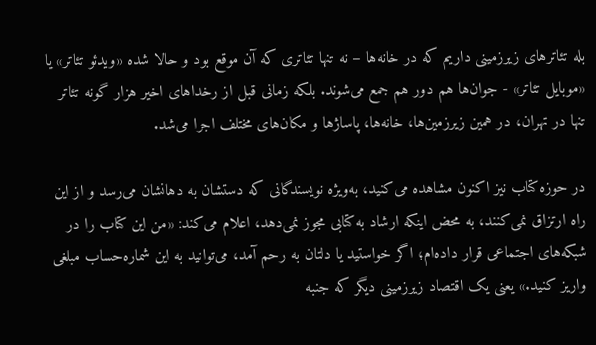بله تئاترهای زیرزمینی داریم که در خانه‌ها – نه تنها تئاتری که آن موقع بود و حالا شده «ویدئو تئاتر» یا «موبایل تئاتر» - جوان‌ها هم دور هم جمع می‌شوند. بلکه زمانی قبل از رخداهای اخیر هزار گونه تئاتر تنها در تهران، در همین زیرزمین‌ها، خانه‌ها، پاساژها و مکان‌های مختلف اجرا می‌شد.

در حوزه کتاب نیز اکنون مشاهده می‌کنید، به‌ویژه نویسندگانی که دستشان به دهانشان می‌رسد و از این راه ارتزاق نمی‌کنند، به محض اینکه ارشاد به کتابی مجوز نمی‌دهد، اعلام می‌کند: «من این کتاب را در شبکه‌های اجتماعی قرار داده‌ام؛ اگر خواستید یا دلتان به رحم آمد، می‌توانید به این شماره‌حساب مبلغی واریز کنید.» یعنی یک اقتصاد زیرزمینی دیگر که جنبه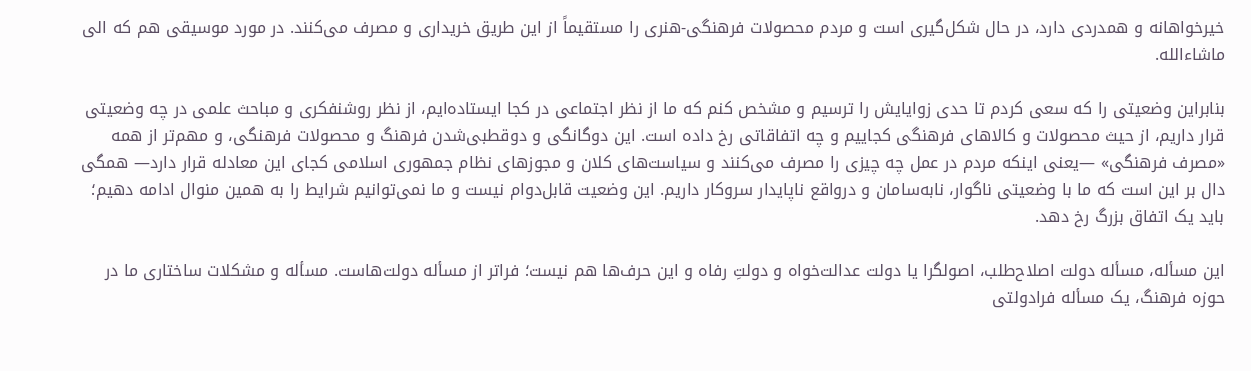خیرخواهانه و همدردی دارد، در حال شکل‌گیری است و مردم محصولات فرهنگی-هنری را مستقیماً از این طریق خریداری و مصرف می‌کنند. در مورد موسیقی هم که الی ماشاءالله.

بنابراین وضعیتی را که سعی کردم تا حدی زوایایش را ترسیم و مشخص کنم که ما از نظر اجتماعی در کجا ایستاده‌ایم، از نظر روشنفکری و مباحث علمی در چه وضعیتی قرار داریم، از حیث محصولات و کالاهای فرهنگی کجاییم و چه اتفاقاتی رخ داده است. این دوگانگی و دوقطبی‌شدن فرهنگ و محصولات فرهنگی، و مهم‌تر از همه «مصرف فرهنگی» —یعنی اینکه مردم در عمل چه چیزی را مصرف می‌کنند و سیاست‌های کلان و مجوزهای نظام جمهوری اسلامی کجای این معادله قرار دارد— همگی دال بر این است که ما با وضعیتی ناگوار، نابه‌سامان و درواقع ناپایدار سروکار داریم. این وضعیت قابل‌دوام نیست و ما نمی‌توانیم شرایط را به همین منوال ادامه دهیم؛ باید یک اتفاق بزرگ رخ دهد.

این مسأله، مسأله دولت اصلاح‌طلب، اصولگرا یا دولت عدالت‌خواه و دولتِ رفاه و این حرف‌ها هم نیست؛ فراتر از مسأله دولت‌هاست. مسأله و مشکلات ساختاری ما در حوزه فرهنگ، یک مسأله فرادولتی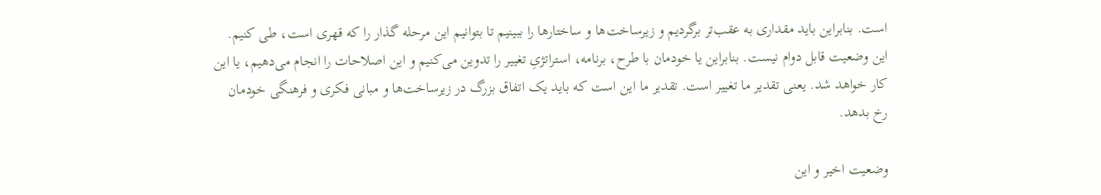است. بنابراین باید مقداری به عقب‌تر برگردیم و زیرساخت‌ها و ساختارها را ببینیم تا بتوانیم این مرحله گذار را که قهری است، طی کنیم. این وضعیت قابل دوام نیست. بنابراین یا خودمان با طرح، برنامه، استراتژیِ تغییر را تدوین می‌کنیم و این اصلاحات را انجام می‌دهیم، یا این کار خواهد شد. یعنی تقدیر ما تغییر است. تقدیر ما این است که باید یک اتفاق بزرگ در زیرساخت‌ها و مبانی فکری و فرهنگی خودمان رخ بدهد.

وضعیت اخیر و این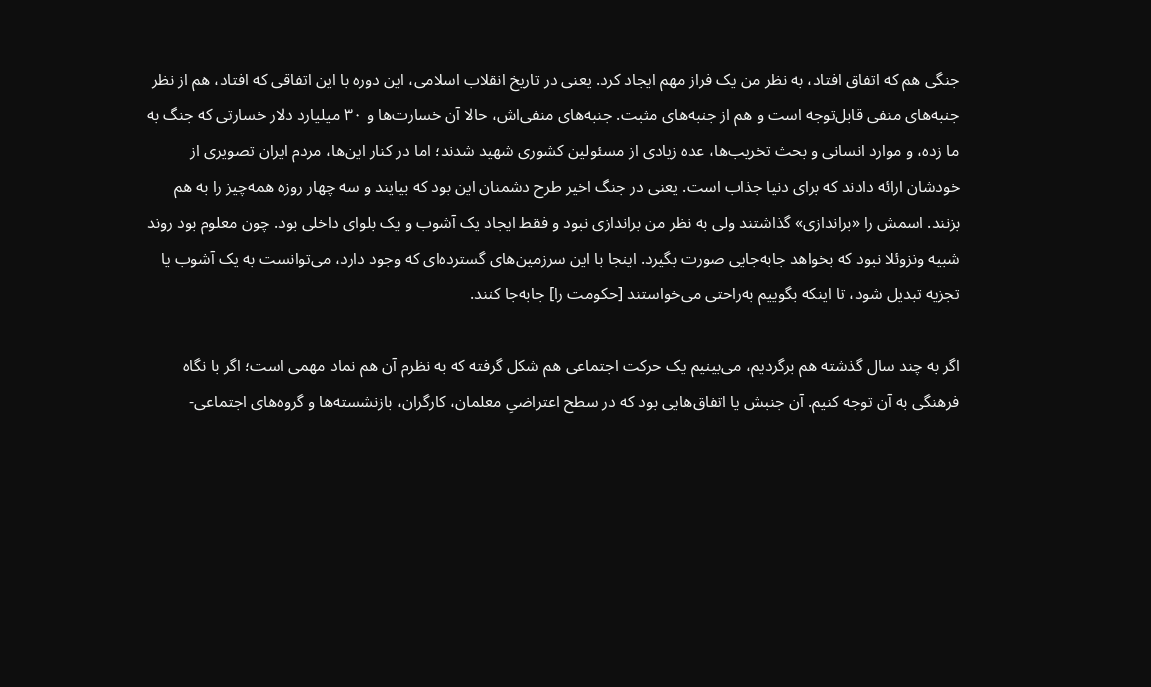جنگی هم که اتفاق افتاد، به نظر من یک فراز مهم ایجاد کرد. یعنی در تاریخ انقلاب اسلامی، این دوره با این اتفاقی که افتاد، هم از نظر جنبه‌های منفی قابل‌توجه است و هم از جنبه‌های مثبت. جنبه‌های منفی‌اش، حالا آن خسارت‌ها و ۳۰ میلیارد دلار خسارتی که جنگ به ما زده، و موارد انسانی و بحث تخریب‌ها، عده زیادی از مسئولین کشوری شهید شدند؛ اما در کنار این‌ها، مردم ایران تصویری از خودشان ارائه دادند که برای دنیا جذاب است. یعنی در جنگ اخیر طرح دشمنان این بود که بیایند و سه چهار روزه همه‌چیز را به هم بزنند. اسمش را «براندازی» گذاشتند ولی به نظر من براندازی نبود و فقط ایجاد یک آشوب و یک بلوای داخلی بود. چون معلوم بود روند شبیه ونزوئلا نبود که بخواهد جابه‌جایی صورت بگیرد. اینجا با این سرزمین‌های گسترده‌ای که وجود دارد، می‌توانست به یک آشوب یا تجزیه تبدیل شود، تا اینکه بگوییم به‌راحتی می‌خواستند [حکومت را] جابه‌جا کنند.

اگر به چند سال گذشته هم برگردیم، می‌بینیم یک حرکت اجتماعی هم شکل گرفته که به نظرم آن هم نماد مهمی است؛ اگر با نگاه فرهنگی به آن توجه کنیم. آن جنبش یا اتفاق‌هایی بود که در سطح اعتراضیِ معلمان، کارگران، بازنشسته‌ها و گروه‌های اجتماعی-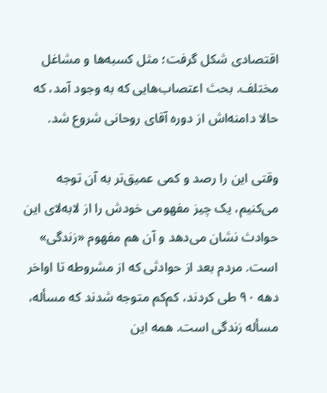اقتصادی شکل گرفت؛ مثل کسبه‌ها و مشاغل مختلف. بحث اعتصاب‌هایی که به وجود آمد، که حالا دامنه‌اش از دوره آقای روحانی شروع شد.

وقتی این را رصد و کمی عمیق‌تر به آن توجه می‌کنیم، یک چیز مفهومی خودش را از لابه‌لای این حوادث نشان می‌دهد و آن هم مفهوم «زندگی» است. مردم بعد از حوادثی که از مشروطه تا اواخر دهه ۹۰ طی کردند، کم‌کم متوجه شدند که مسأله، مسأله زندگی است. همه این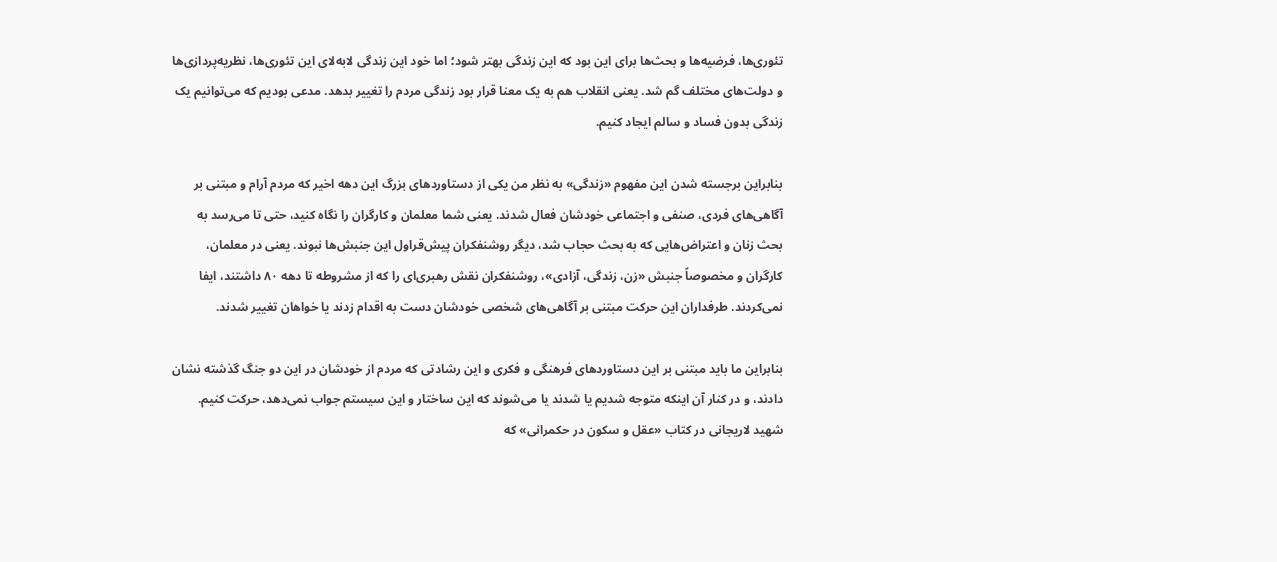تئوری‌ها، فرضیه‌ها و بحث‌ها برای این بود که این زندگی بهتر شود؛ اما خود این زندگی لابه‌لای این تئوری‌ها، نظریه‌پردازی‌ها و دولت‌های مختلف گم شد. یعنی انقلاب هم به یک معنا قرار بود زندگی مردم را تغییر بدهد. مدعی بودیم که می‌توانیم یک زندگی بدون فساد و سالم ایجاد کنیم.

بنابراین برجسته شدن این مفهوم «زندگی» به نظر من یکی از دستاوردهای بزرگ این دهه اخیر که مردم آرام و مبتنی بر آگاهی‌های فردی، صنفی و اجتماعی خودشان فعال شدند. یعنی شما معلمان و کارگران را نگاه کنید، حتی تا می‌رسد به بحث زنان و اعتراض‌هایی که به بحث حجاب شد، دیگر روشنفکران پیش‌قراول این جنبش‌ها نبوند. یعنی در معلمان، کارگران و مخصوصاً جنبش «زن، زندگی، آزادی»، روشنفکران نقش رهبری‌ای را که از مشروطه تا دهه ۸۰ داشتند، ایفا نمی‌کردند. طرفداران این حرکت مبتنی بر آگاهی‌های شخصی خودشان دست به اقدام زدند یا خواهان تغییر شدند.

بنابراین ما باید مبتنی بر این دستاوردهای فرهنگی و فکری و این رشادتی که مردم از خودشان در این دو جنگ گذشته نشان دادند، و در کنار آن اینکه متوجه شدیم یا شدند یا می‌شوند که این ساختار و این سیستم جواب نمی‌دهد، حرکت کنیم. شهید لاریجانی در کتاب «عقل و سکون در حکمرانی» که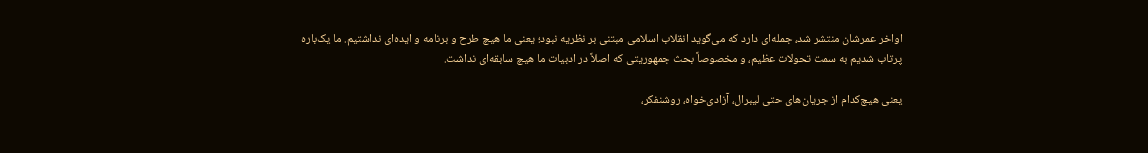اواخر عمرشان منتشر شد، جمله‌ای دارد که می‌گوید انقلاب اسلامی مبتنی بر نظریه نبود؛ یعنی ما هیچ طرح و برنامه و ایده‌ای نداشتیم. ما یک‌باره پرتاب شدیم به سمت تحولات عظیم، و مخصوصاً بحث جمهوریتی که اصلاً در ادبیات ما هیچ سابقه‌ای نداشت.

یعنی هیچ‌کدام از جریان‌های حتی لیبرال، آزادی‌خواه، روشنفکر،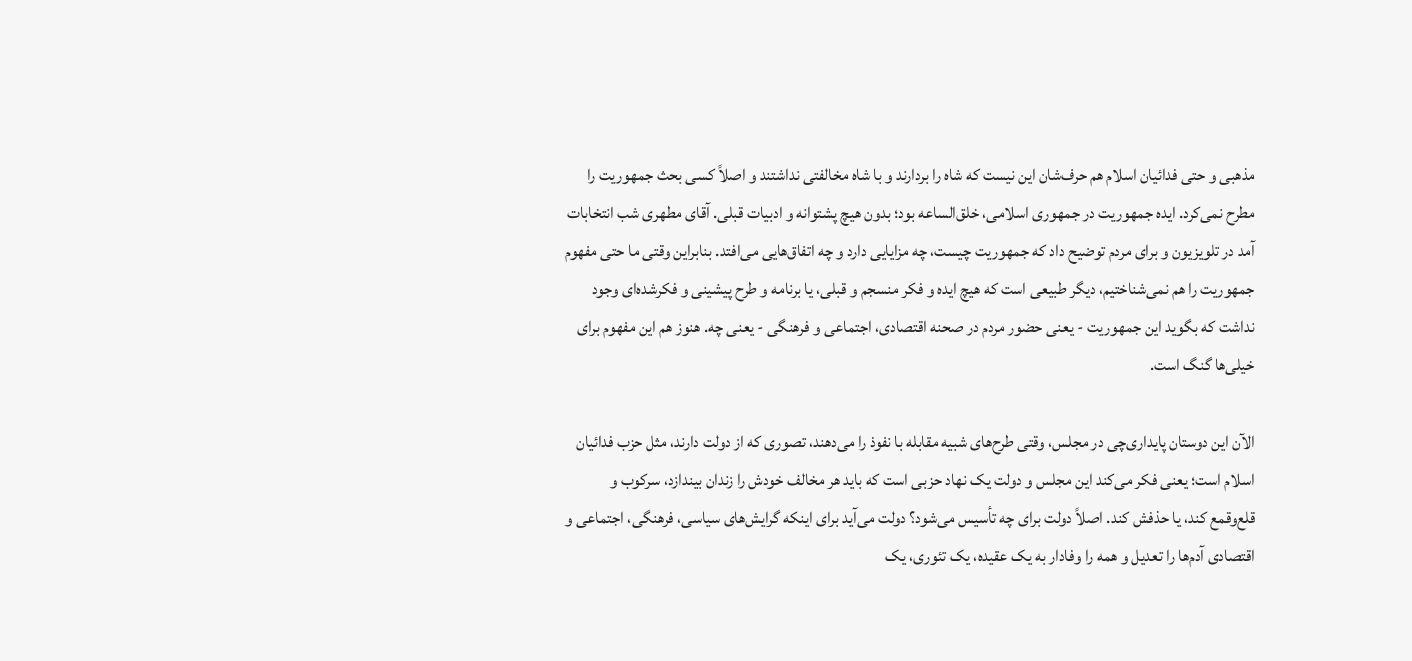مذهبی و حتی فدائیان اسلام هم حرف‌شان این نیست که شاه را بردارند و با شاه مخالفتی نداشتند و اصلاً کسی بحث جمهوریت را مطرح نمی‌کرد. ایده جمهوریت در جمهوری اسلامی، خلق‌الساعه بود؛ بدون هیچ پشتوانه و ادبیات قبلی. آقای مطهری شب انتخابات آمد در تلویزیون و برای مردم توضیح داد که جمهوریت چیست، چه مزایایی دارد و چه اتفاق‌هایی می‌افتد. بنابراین وقتی ما حتی مفهوم جمهوریت را هم نمی‌شناختیم، دیگر طبیعی است که هیچ ایده و فکر منسجم و قبلی، یا برنامه و طرح پیشینی و فکرشده‌ای وجود نداشت که بگوید این جمهوریت - یعنی حضور مردم در صحنه اقتصادی، اجتماعی و فرهنگی - یعنی چه. هنوز هم این مفهوم برای خیلی‌ها گنگ است.

الآن این دوستان پایداری‌چی در مجلس، وقتی طرح‌های شبیه مقابله با نفوذ را می‌دهند، تصوری که از دولت دارند، مثل حزب فدائیان اسلام است؛ یعنی فکر می‌کند این مجلس و دولت یک نهاد حزبی است که باید هر مخالف خودش را زندان بیندازد، سرکوب و قلع‌وقمع کند، یا حذفش کند. اصلاً دولت برای چه تأسیس می‌شود؟ دولت می‌آید برای اینکه گرایش‌های سیاسی، فرهنگی، اجتماعی و اقتصادی آدم‌ها را تعدیل و همه را وفادار به یک عقیده، یک تئوری، یک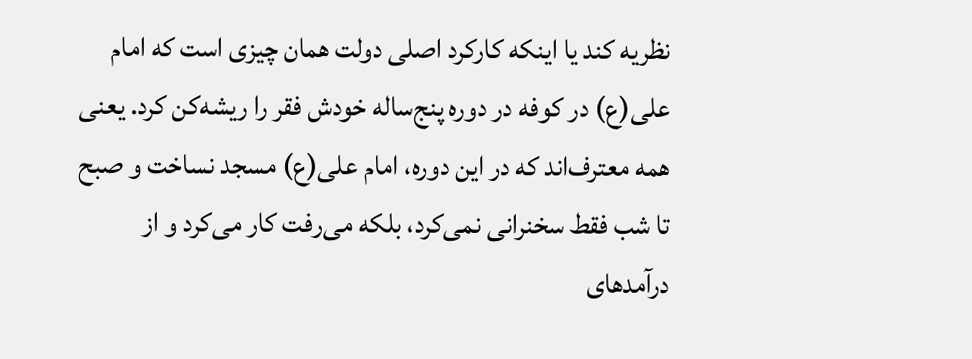نظریه کند یا اینکه کارکرد اصلی دولت همان چیزی است که امام علی(ع) در کوفه در دوره پنج‌ساله خودش فقر را ریشه‌کن کرد. یعنی همه معترف‌اند که در این دوره، امام علی(ع) مسجد نساخت و صبح تا شب فقط سخنرانی نمی‌کرد، بلکه می‌رفت کار می‌کرد و از درآمدهای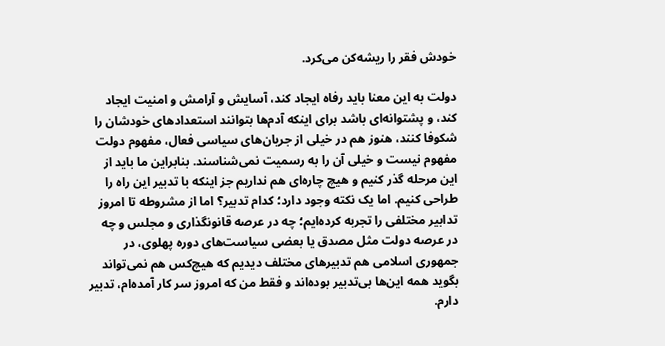خودش فقر را ریشه‌کن می‌کرد.

دولت به این معنا باید رفاه ایجاد کند، آسایش و آرامش و امنیت ایجاد کند، و پشتوانه‌ای باشد برای اینکه آدم‌ها بتوانند استعدادهای خودشان را شکوفا کنند، هنوز هم در خیلی از جریان‌های سیاسی فعال، مفهوم دولت مفهوم نیست و خیلی آن را به رسمیت نمی‌شناسند. بنابراین ما باید از این مرحله گذر کنیم و هیچ چاره‌ای هم نداریم جز اینکه با تدبیر این راه را طراحی کنیم. اما یک نکته وجود دارد؛ کدام تدبیر؟ اما از مشروطه تا امروز تدابیر مختلفی را تجربه کرده‌ایم؛ چه در عرصه قانونگذاری و مجلس و چه در عرصه دولت مثل مصدق یا بعضی سیاست‌های دوره پهلوی، در جمهوری اسلامی هم تدبیرهای مختلف دیدیم که هیچ‌کس هم نمی‌تواند بگوید همه این‌ها بی‌تدبیر بوده‌اند و فقط من که امروز سر کار آمده‌ام، تدبیر دارم.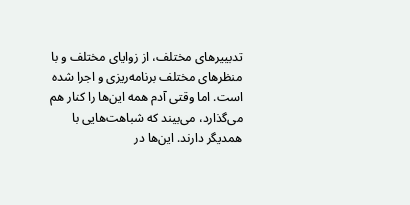تدبییرهای مختلف، از زوایای مختلف و با منظرهای مختلف برنامه‌ریزی و اجرا شده است. اما وقتی آدم همه این‌ها را کنار هم می‌گذارد، می‌بیند که شباهت‌هایی با همدیگر دارند. این‌ها در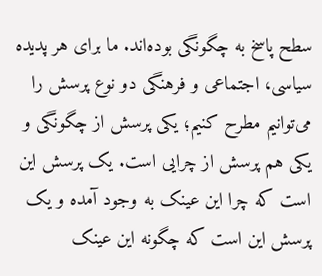سطح پاسخ به چگونگی بوده‌اند. ما برای هر پدیده سیاسی، اجتماعی و فرهنگی دو نوع پرسش را می‌توانیم مطرح کنیم؛ یکی پرسش از چگونگی و یکی هم پرسش از چرایی است. یک پرسش این است که چرا این عینک به وجود آمده و یک پرسش این است که چگونه این عینک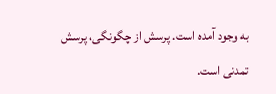به وجود آمده است. پرسش از چگونگی، پرسش تمدنی است.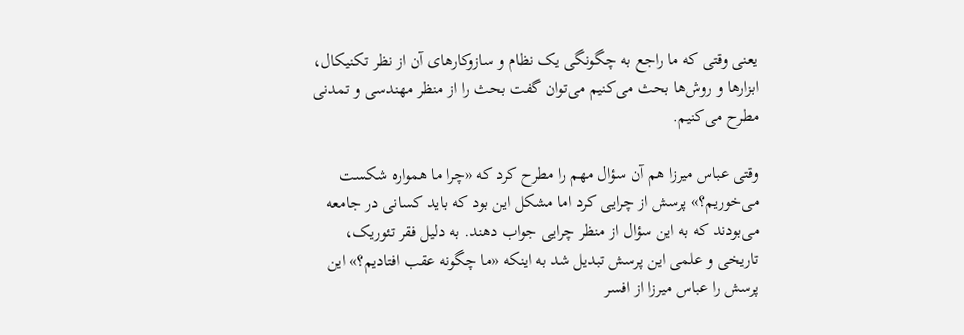یعنی وقتی که ما راجع به چگونگی یک نظام و سازوکارهای آن از نظر تکنیکال، ابزارها و روش‌ها بحث می‌کنیم می‌توان گفت بحث را از منظر مهندسی و تمدنی  مطرح می‌کنیم.

وقتی عباس میرزا هم آن سؤال مهم را مطرح کرد که «چرا ما همواره شکست می‌خوریم؟» پرسش از چرایی کرد اما مشکل این بود که باید کسانی در جامعه می‌بودند که به این سؤال از منظر چرایی جواب دهند. به دلیل فقر تئوریک، تاریخی و علمی این پرسش تبدیل شد به اینکه «ما چگونه عقب افتادیم؟» این پرسش را عباس میرزا از افسر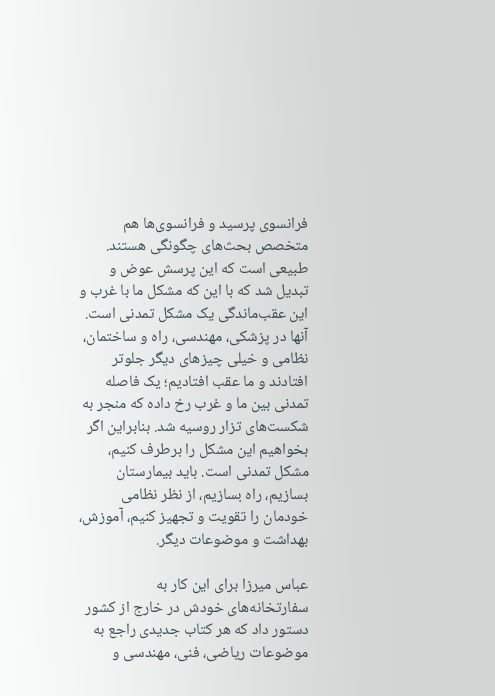فرانسوی پرسید و فرانسوی‌ها هم متخصص بحث‌های چگونگی هستند. طبیعی است که این پرسش عوض و تبدیل شد که با این که مشکل ما با غرب و این عقب‌ماندگی یک مشکل تمدنی است. آنها در پزشکی، مهندسی، راه و ساختمان، نظامی و خیلی چیزهای دیگر جلوتر افتادند و ما عقب افتادیم؛ یک فاصله تمدنی بین ما و غرب رخ داده که منجر به شکست‌های تزار روسیه شد. بنابراین اگر بخواهیم این مشکل را برطرف کنیم، مشکل تمدنی است. باید بیمارستان بسازیم، راه بسازیم، از نظر نظامی خودمان را تقویت و تجهیز کنیم، آموزش، بهداشت و موضوعات دیگر.

عباس میرزا برای این کار به سفارتخانه‌های خودش در خارج از کشور دستور داد که هر کتاب جدیدی راجع به موضوعات ریاضی، فنی، مهندسی و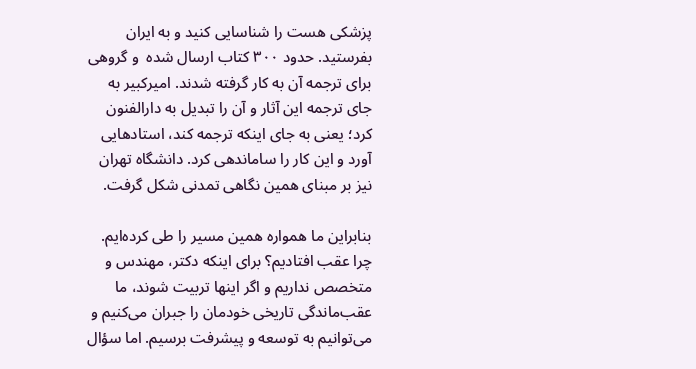پزشکی هست را شناسایی کنید و به ایران بفرستید. حدود ۳۰۰ کتاب ارسال شده  و گروهی برای ترجمه آن به کار گرفته شدند. امیرکبیر به جای ترجمه این آثار و آن را تبدیل به دارالفنون کرد؛ یعنی به جای اینکه ترجمه کند، استادهایی آورد و این کار را ساماندهی کرد. دانشگاه تهران نیز بر مبنای همین نگاهی تمدنی شکل گرفت.

بنابراین ما همواره همین مسیر را طی کرده‌ایم. چرا عقب افتادیم؟ برای اینکه دکتر، مهندس و متخصص نداریم و اگر اینها تربیت شوند، ما عقب‌ماندگی تاریخی خودمان را جبران می‌کنیم و می‌توانیم به توسعه و پیشرفت برسیم. اما سؤال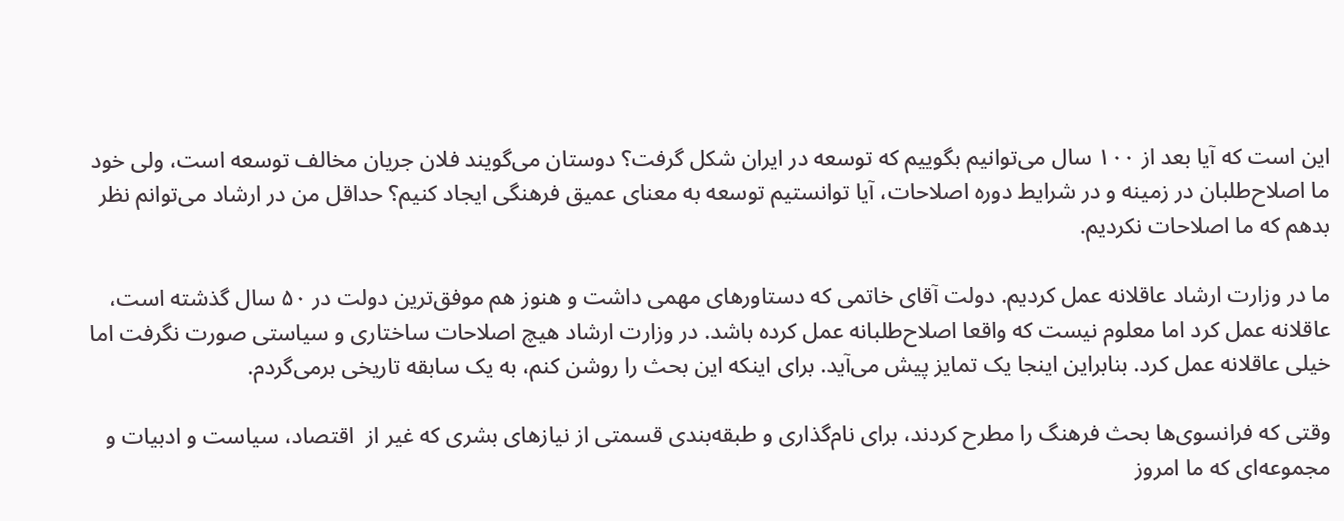این است که آیا بعد از ۱۰۰ سال می‌توانیم بگوییم که توسعه در ایران شکل گرفت؟ دوستان می‌گویند فلان جریان مخالف توسعه است، ولی خود ما اصلاح‌طلبان در زمینه و در شرایط دوره اصلاحات، آیا توانستیم توسعه به معنای عمیق فرهنگی ایجاد کنیم؟ حداقل من در ارشاد می‌توانم نظر بدهم که ما اصلاحات نکردیم.

ما در وزارت ارشاد عاقلانه عمل کردیم. دولت آقای خاتمی که دستاورهای مهمی داشت و هنوز هم موفق‌ترین دولت در ۵۰ سال گذشته است، عاقلانه عمل کرد اما معلوم نیست که واقعا اصلاح‌طلبانه عمل کرده باشد. در وزارت ارشاد هیچ اصلاحات ساختاری و سیاستی صورت نگرفت اما خیلی عاقلانه عمل کرد. بنابراین اینجا یک تمایز پیش می‌آید. برای اینکه این بحث را روشن کنم، به یک سابقه تاریخی برمی‌گردم.

وقتی که فرانسوی‌ها بحث فرهنگ را مطرح کردند، برای نام‌گذاری و طبقه‌بندی قسمتی از نیازهای بشری که غیر از  اقتصاد، سیاست و ادبیات و مجموعه‌ای که ما امروز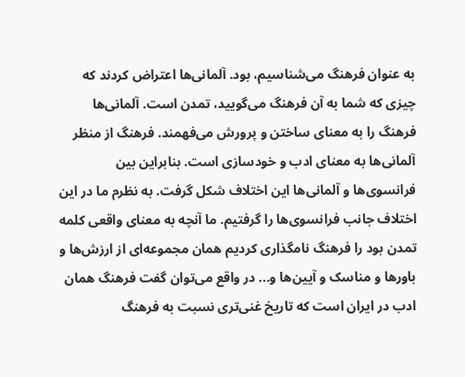به عنوان فرهنگ می‌شناسیم، بود. آلمانی‌ها اعتراض کردند که چیزی که شما به آن فرهنگ می‌گویید، تمدن است. آلمانی‌ها فرهنگ را به معنای ساختن و پرورش می‌فهمند. فرهنگ از منظر آلمانی‌ها به معنای ادب و خودسازی است. بنابراین بین فرانسوی‌ها و آلمانی‌ها این اختلاف شکل گرفت. به نظرم ما در این اختلاف جانب فرانسوی‌ها را گرفتیم. ما آنچه به معنای واقعی کلمه تمدن بود را فرهنگ نامگذاری کردیم همان مجموعه‌ای از ارزش‌ها و باورها و مناسک و آیین‌ها و... در واقع می‌توان گفت فرهنگ همان ادب در ایران است که تاریخ غنی‌تری نسبت به فرهنگ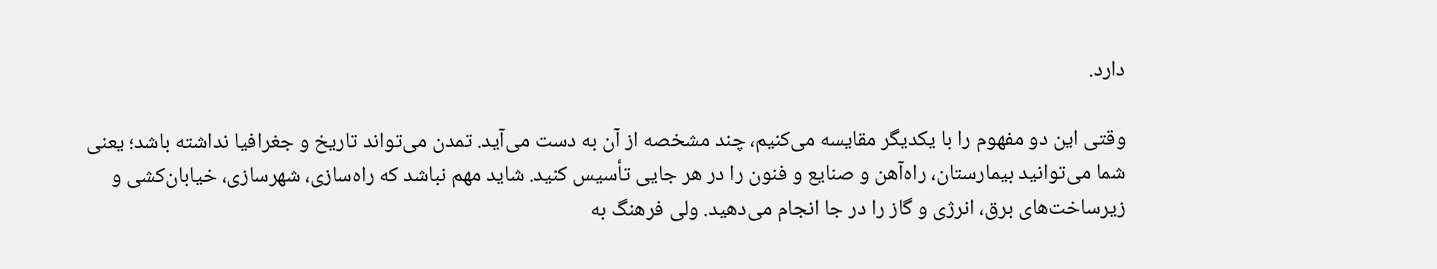دارد.

وقتی این دو مفهوم را با یکدیگر مقایسه می‌کنیم، چند مشخصه از آن به دست می‌آید. تمدن می‌تواند تاریخ و جغرافیا نداشته باشد؛ یعنی شما می‌توانید بیمارستان، راه‌آهن و صنایع و فنون را در هر جایی تأسیس کنید. شاید مهم نباشد که راه‌سازی، شهرسازی، خیابان‌کشی و زیرساخت‌های برق، انرژی و گاز را در جا انجام می‌دهید. ولی فرهنگ به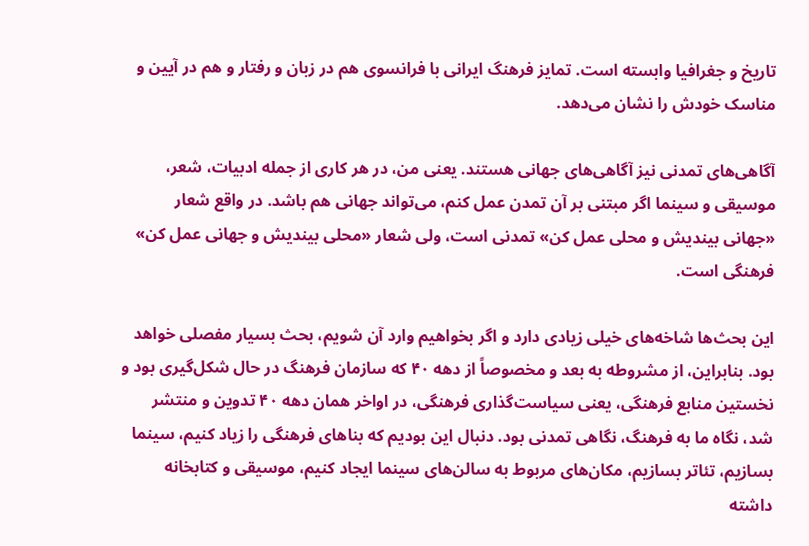تاریخ و جغرافیا وابسته است. تمایز فرهنگ ایرانی با فرانسوی هم در زبان و رفتار و هم در آیین و مناسک خودش را نشان می‌دهد.

آگاهی‌های تمدنی نیز آگاهی‌های جهانی هستند. یعنی من، در هر کاری از جمله ادبیات، شعر، موسیقی و سینما اگر مبتنی بر آن تمدن عمل کنم، می‌تواند جهانی هم باشد. در واقع شعار «جهانی بیندیش و محلی عمل کن» تمدنی است، ولی شعار «محلی بیندیش و جهانی عمل کن» فرهنگی است.

این بحث‌ها شاخه‌های خیلی زیادی دارد و اگر بخواهیم وارد آن شویم، بحث بسیار مفصلی خواهد بود. بنابراین، از مشروطه به بعد و مخصوصاً از دهه ۴۰ که سازمان فرهنگ در حال شکل‌گیری بود و نخستین منابع فرهنگی، یعنی سیاست‌گذاری فرهنگی، در اواخر همان دهه ۴۰ تدوین و منتشر شد، نگاه ما به فرهنگ، نگاهی تمدنی بود. دنبال این بودیم که بناهای فرهنگی را زیاد کنیم، سینما بسازیم، تئاتر بسازیم، مکان‌های مربوط به سالن‌های سینما ایجاد کنیم، موسیقی و کتابخانه داشته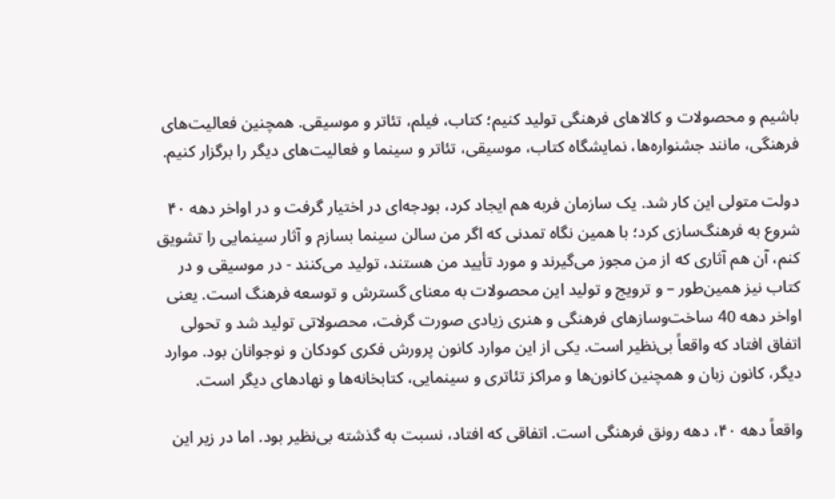باشیم و محصولات و کالاهای فرهنگی تولید کنیم؛ کتاب، فیلم، تئاتر و موسیقی. همچنین فعالیت‌های فرهنگی، مانند جشنواره‌ها، نمایشگاه کتاب، موسیقی، تئاتر و سینما و فعالیت‌های دیگر را برگزار کنیم.

دولت متولی این کار شد. یک سازمان فربه هم ایجاد کرد، بودجه‌ای در اختیار گرفت و در اواخر دهه ۴۰ شروع به فرهنگ‌سازی کرد؛ با همین نگاه تمدنی که اگر من سالن سینما بسازم و آثار سینمایی را تشویق کنم، آن هم آثاری که از من مجوز می‌گیرند و مورد تأیید من هستند، تولید می‌کنند - در موسیقی و در کتاب نیز همین‌طور – و ترویج و تولید این محصولات به معنای گسترش و توسعه فرهنگ است. یعنی اواخر دهه 40 ساخت‌وسازهای فرهنگی و هنری زیادی صورت گرفت، محصولاتی تولید شد و تحولی اتفاق افتاد که واقعاً بی‌نظیر است. یکی از این موارد کانون پرورش فکری کودکان و نوجوانان بود. موارد دیگر، کانون زبان و همچنین کانون‌ها و مراکز تئاتری و سینمایی، کتابخانه‌ها و نهادهای دیگر است.

واقعاً دهه ۴۰، دهه رونق فرهنگی است. اتفاقی که افتاد، نسبت به گذشته بی‌نظیر بود. اما در زیر این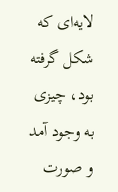لایه‌ای که شکل گرفته بود، چیزی به وجود آمد و صورت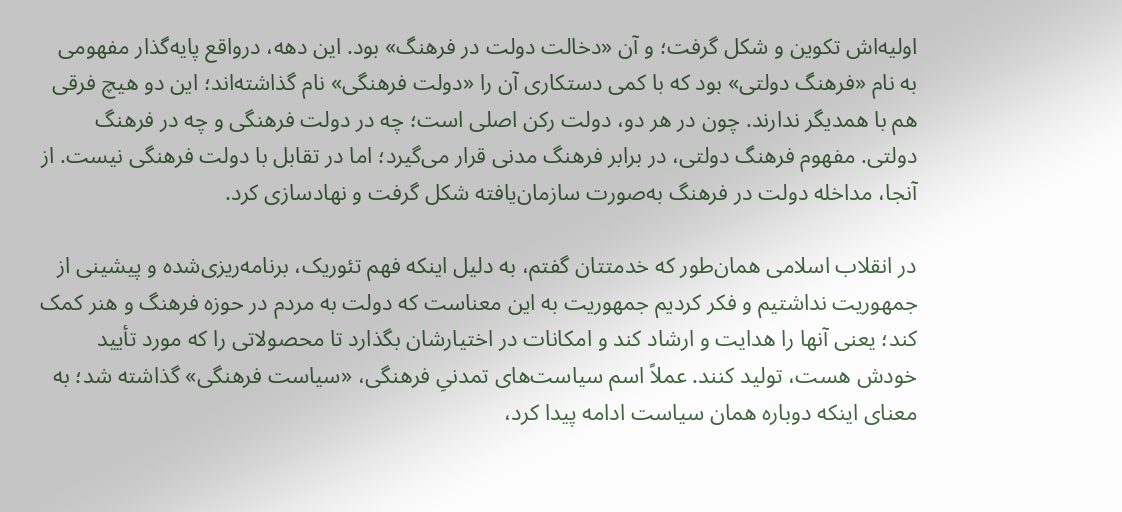اولیه‌اش تکوین و شکل گرفت؛ و آن «دخالت دولت در فرهنگ» بود. این دهه، درواقع پایه‌گذار مفهومی به نام «فرهنگ دولتی» بود که با کمی دستکاری آن را «دولت فرهنگی» نام گذاشته‌اند؛ این دو هیچ فرقی هم با همدیگر ندارند. چون در هر دو، دولت رکن اصلی است؛ چه در دولت فرهنگی و چه در فرهنگ دولتی. مفهوم فرهنگ دولتی، در برابر فرهنگ مدنی قرار می‌گیرد؛ اما در تقابل با دولت فرهنگی نیست. از آنجا، مداخله دولت در فرهنگ به‌صورت سازمان‌یافته شکل گرفت و نهادسازی کرد.

در انقلاب اسلامی همان‌طور که خدمتتان گفتم، به دلیل اینکه فهم تئوریک، برنامه‌ریزی‌شده و پیشینی از جمهوریت نداشتیم و فکر کردیم جمهوریت به این معناست که دولت به مردم در حوزه فرهنگ و هنر کمک کند؛ یعنی آنها را هدایت و ارشاد کند و امکانات در اختیارشان بگذارد تا محصولاتی را که مورد تأیید خودش هست، تولید کنند. عملاً اسم سیاست‌های تمدنیِ فرهنگی، «سیاست فرهنگی» گذاشته شد؛ به معنای اینکه دوباره همان سیاست ادامه پیدا کرد،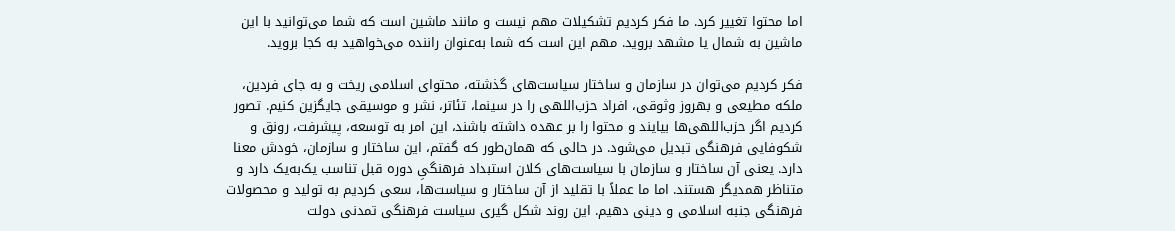اما محتوا تغییر کرد. ما فکر کردیم تشکیلات مهم نیست و مانند ماشین است که شما می‌توانید با این ماشین به شمال یا مشهد بروید. مهم این است که شما به‌عنوان راننده می‌خواهید به کجا بروید.

فکر کردیم می‌توان در سازمان و ساختار سیاست‌های گذشته، محتوای اسلامی ریخت و به جای فردین، ملکه مطیعی و بهروز وثوقی، افراد حزب‌اللهی را در سینما، تئاتر، نشر و موسیقی جایگزین کنیم. تصور کردیم اگر حزب‌اللهی‌ها بیایند و محتوا را بر عهده داشته باشند، این امر به توسعه، پیشرفت، رونق و شکوفایی فرهنگی تبدیل می‌شود. در حالی که همان‌طور که گفتم، این ساختار و سازمان، خودش معنا دارد. یعنی آن ساختار و سازمان با سیاست‌های کلان استبداد فرهنگیِ دوره قبل تناسب یک‌به‌یک دارد و متناظر همدیگر هستند. اما ما عملاً با تقلید از آن ساختار و سیاست‌ها، سعی کردیم به تولید و محصولات فرهنگی جنبه اسلامی و دینی دهیم. این روند شکل گیری سیاست فرهنگی تمدنی دولت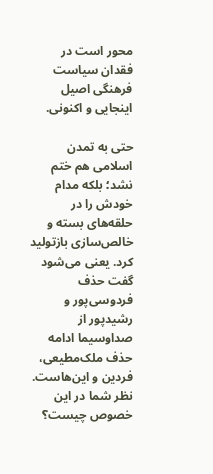محور است در فقدان سیاست فرهنگی اصیل اینجایی و اکنونی.

حتی به تمدن اسلامی هم ختم نشد؛ بلکه مدام خودش را در حلقه‌های بسته و خالص‌سازی بازتولید کرد. یعنی می‌شود گفت حذف فردوسی‌پور و رشیدپور از صداوسیما ادامه حذف ملک‌مطیعی، فردین و این‌هاست. نظر شما در این خصوص چیست؟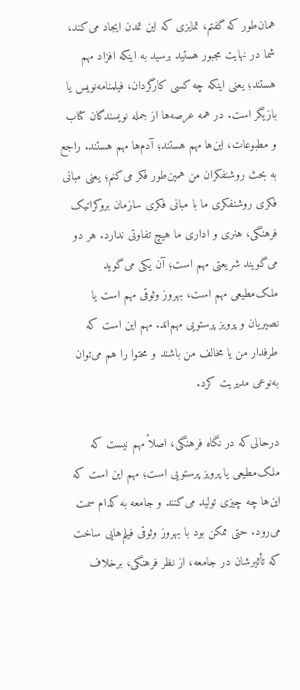همان‌طور که گفتم، تمایزی که این تمدن ایجاد می‌کند، شما در نهایت مجبور هستید برسید به اینکه افزاد مهم هستند؛ یعنی اینکه چه کسی کارگردان، فیلمنامه‌نویس یا بازیگر است. در همه عرصه‌ها از جمله نویسندگان کتاب و مطبوعات، این‌ها مهم هستند؛ آدم‌ها مهم هستند. راجع به بحث روشنفکران من همین‌طور فکر می‌کنم؛ یعنی مبانی فکری روشنفکری ما با مبانی فکری سازمان بروکراتیک فرهنگی، هنری و اداری ما هیچ تفاوتی ندارد. هر دو می‌گویند شریعتی مهم است؛ آن یکی می‌گوید ملک‌مطیعی مهم است، بهروز وثوقی مهم است یا نصیریان و پرویز پرستویی مهم‌اند. مهم این است که طرفدار من یا مخالف من باشند و محتوا را هم می‌توان به‌نوعی مدیریت کرد.

درحالی‌که در نگاه فرهنگی، اصلاً مهم نیست که ملک‌مطیعی یا پرویز پرستویی است؛ مهم این است که این‌ها چه چیزی تولید می‌کنند و جامعه به کدام سمت می‌رود. حتی ممکن بود با بهروز وثوقی فیلم‌هایی ساخت که تأثیرشان در جامعه، از نظر فرهنگی، برخلاف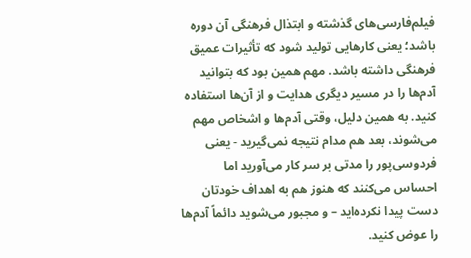فیلم‌فارسی‌های گذشته و ابتذال فرهنگی آن دوره باشد؛ یعنی کارهایی تولید شود که تأثیرات عمیق فرهنگی داشته باشد. مهم همین بود که بتوانید آدم‌ها را در مسیر دیگری هدایت و از آن‌ها استفاده کنید. به همین دلیل، وقتی آدم‌ها و اشخاص مهم می‌شوند، بعد هم مدام نتیجه نمی‌گیرید - یعنی فردوسی‌پور را مدتی بر سر کار می‌آورید اما احساس می‌کنند که هنوز هم به اهداف خودتان دست پیدا نکرده‌اید – و مجبور می‌شوید دائماً آدم‌ها را عوض کنید.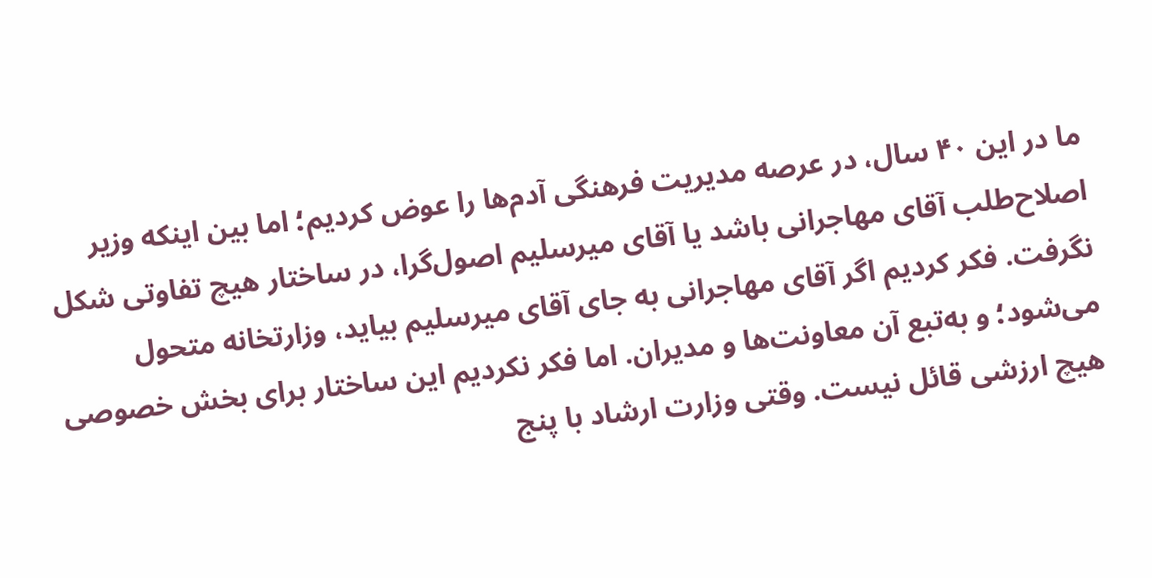ما در این ۴۰ سال، در عرصه مدیریت فرهنگی آدم‌ها را عوض کردیم؛ اما بین اینکه وزیر اصلاح‌طلب آقای مهاجرانی باشد یا آقای میرسلیم اصول‌گرا، در ساختار هیچ تفاوتی شکل نگرفت. فکر کردیم اگر آقای مهاجرانی به جای آقای میرسلیم بیاید، وزارتخانه متحول می‌شود؛ و به‌تبع آن معاونت‌ها و مدیران. اما فکر نکردیم این ساختار برای بخش خصوصی هیچ ارزشی قائل نیست. وقتی وزارت ارشاد با پنج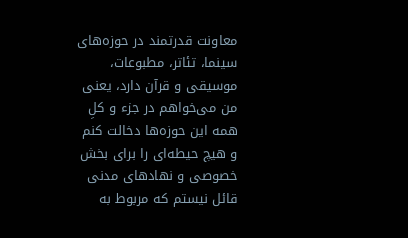معاونت قدرتمند در حوزه‌های سینما، تئاتر، مطبوعات، موسیقی و قرآن دارد، یعنی من می‌خواهم در جزء و کلِ همه این حوزه‌ها دخالت کنم و هیچ حیطه‌ای را برای بخش خصوصی و نهادهای مدنی قائل نیستم که مربوط به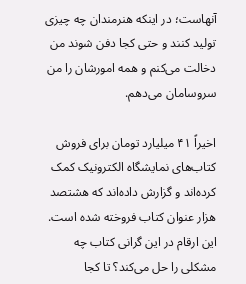آنهاست؛ در اینکه هنرمندان چه چیزی تولید کنند و حتی کجا دفن شوند من دخالت می‌کنم و همه امورشان را من سروسامان می‌دهم.

اخیراً ۴۱ میلیارد تومان برای فروش کتاب‌های نمایشگاه الکترونیک کمک کرده‌اند و گزارش داده‌اند که هشتصد هزار عنوان کتاب فروخته شده است. این ارقام در این گرانی کتاب چه مشکلی را حل می‌کند؟ تا کجا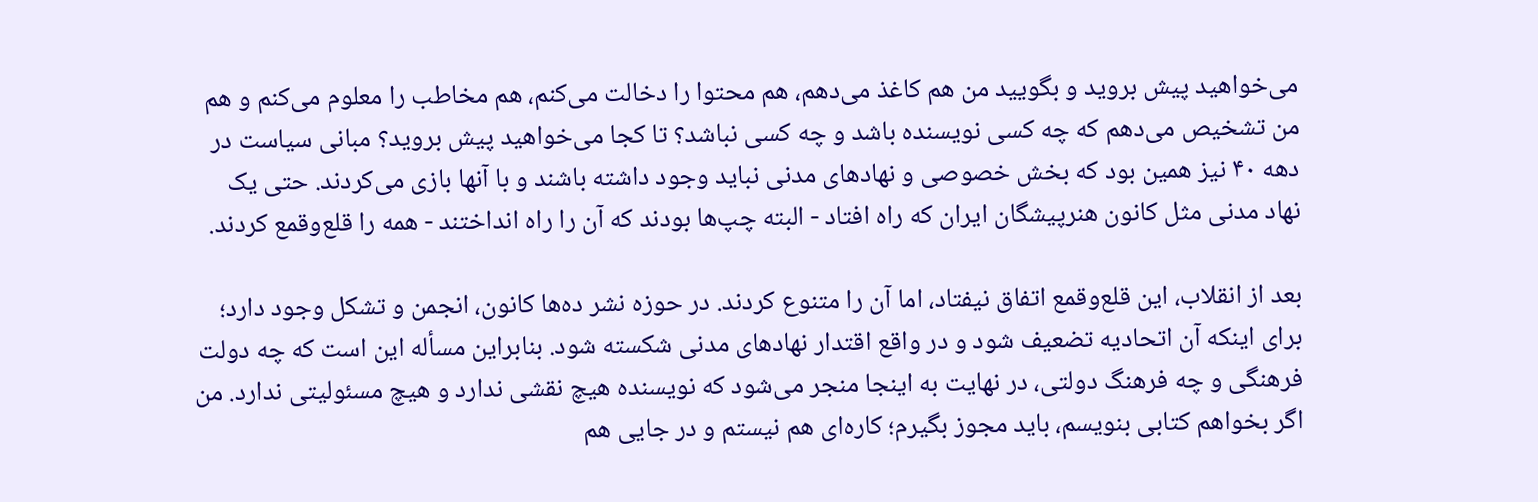می‌خواهید پیش بروید و بگویید من هم کاغذ می‌دهم، هم محتوا را دخالت می‌کنم، هم مخاطب را معلوم می‌کنم و هم من تشخیص می‌دهم که چه کسی نویسنده باشد و چه کسی نباشد؟ تا کجا می‌خواهید پیش بروید؟ مبانی سیاست در دهه ۴۰ نیز همین بود که بخش خصوصی و نهادهای مدنی نباید وجود داشته باشند و با آنها بازی می‌کردند. حتی یک نهاد مدنی مثل کانون هنرپیشگان ایران که راه افتاد - البته چپ‌ها بودند که آن را راه انداختند - همه را قلع‌وقمع کردند.

بعد از انقلاب، این قلع‌وقمع اتفاق نیفتاد، اما آن را متنوع کردند. در حوزه نشر ده‌ها کانون، انجمن و تشکل وجود دارد؛ برای اینکه آن اتحادیه تضعیف شود و در واقع اقتدار نهادهای مدنی شکسته شود. بنابراین مسأله این است که چه دولت فرهنگی و چه فرهنگ دولتی، در نهایت به اینجا منجر می‌شود که نویسنده هیچ نقشی ندارد و هیچ مسئولیتی ندارد. من اگر بخواهم کتابی بنویسم، باید مجوز بگیرم؛ کاره‌ای هم نیستم و در جایی هم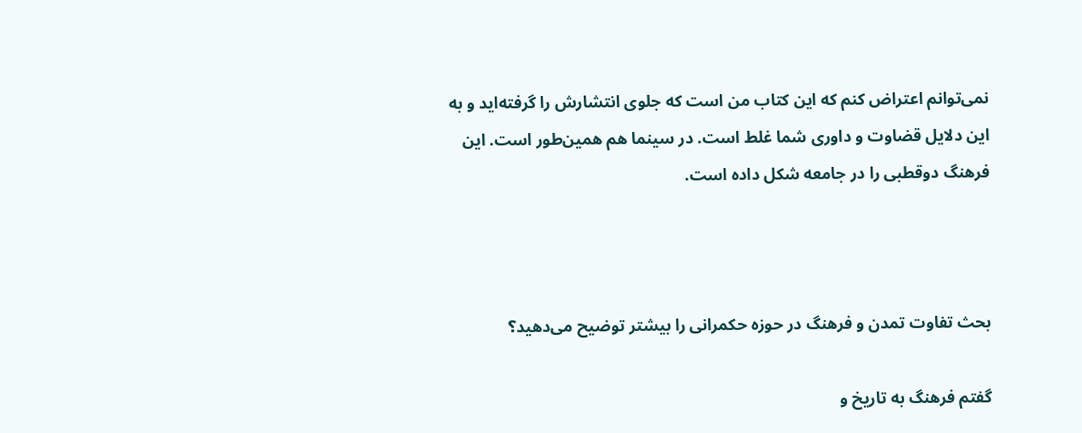نمی‌توانم اعتراض کنم که این کتاب من است که جلوی انتشارش را گرفته‌اید و به این دلایل قضاوت و داوری شما غلط است. در سینما هم همین‌طور است. این فرهنگ دوقطبی را در جامعه شکل داده است.



بحث تفاوت تمدن و فرهنگ در حوزه حکمرانی را بیشتر توضیح می‌دهید؟

گفتم فرهنگ به تاریخ و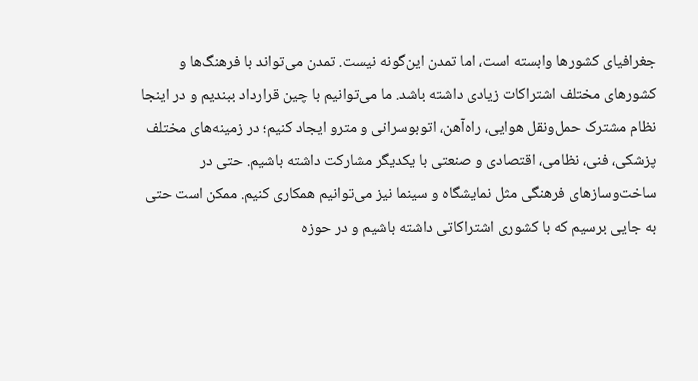جغرافیای کشورها وابسته است، اما تمدن این‌گونه نیست. تمدن می‌تواند با فرهنگ‌ها و کشورهای مختلف اشتراکات زیادی داشته باشد. ما می‌توانیم با چین قرارداد ببندیم و در اینجا نظام مشترک حمل‌ونقل هوایی، راه‌آهن، اتوبوسرانی و مترو ایجاد کنیم؛ در زمینه‌های مختلف پزشکی، فنی، نظامی، اقتصادی و صنعتی با یکدیگر مشارکت داشته باشیم. حتی در ساخت‌وسازهای فرهنگی مثل نمایشگاه و سینما نیز می‌توانیم همکاری کنیم. ممکن است حتی به جایی برسیم که با کشوری اشتراکاتی داشته باشیم و در حوزه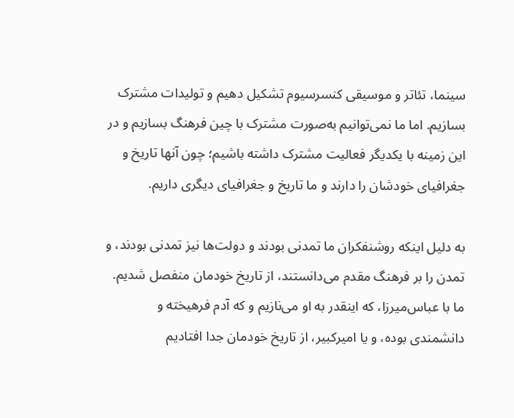سینما، تئاتر و موسیقی کنسرسیوم تشکیل دهیم و تولیدات مشترک بسازیم. اما ما نمی‌توانیم به‌صورت مشترک با چین فرهنگ بسازیم و در این زمینه با یکدیگر فعالیت مشترک داشته باشیم؛ چون آنها تاریخ و جغرافیای خودشان را دارند و ما تاریخ و جغرافیای دیگری داریم.

به دلیل اینکه روشنفکران ما تمدنی بودند و دولت‌ها نیز تمدنی بودند، و تمدن را بر فرهنگ مقدم می‌دانستند، از تاریخ خودمان منفصل شدیم. ما با عباس‌میرزا، که اینقدر به او می‌نازیم و که آدم فرهیخته و دانشمندی بوده، و یا امیرکبیر، از تاریخ خودمان جدا افتادیم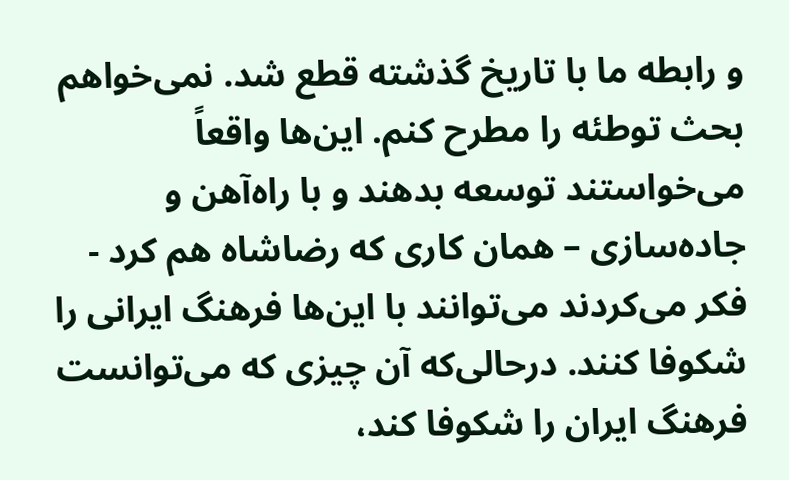و رابطه ما با تاریخ گذشته قطع شد. نمی‌خواهم بحث توطئه را مطرح کنم. این‌ها واقعاً می‌خواستند توسعه بدهند و با راه‌آهن و جاده‌سازی – همان کاری که رضاشاه هم کرد - فکر می‌کردند می‌توانند با این‌ها فرهنگ ایرانی را شکوفا کنند. درحالی‌که آن چیزی که می‌توانست فرهنگ ایران را شکوفا کند،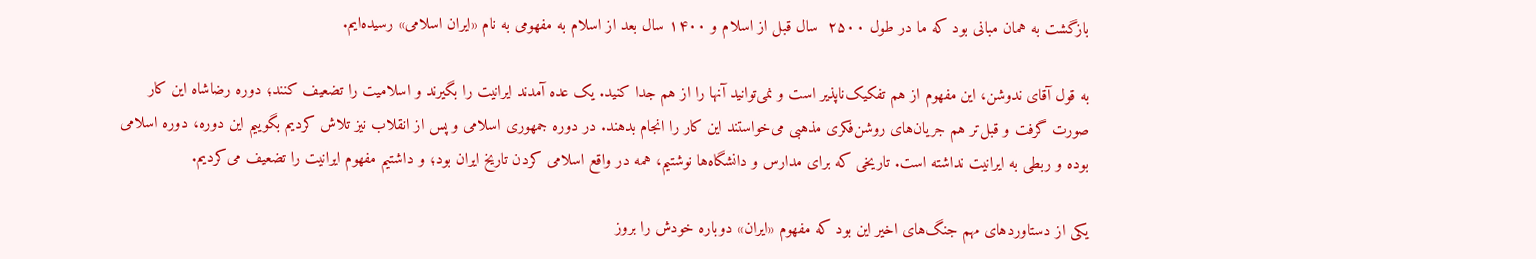بازگشت به همان مبانی بود که ما در طول ۲۵۰۰  سال قبل از اسلام و ۱۴۰۰ سال بعد از اسلام به مفهومی به نام «ایران اسلامی» رسیده‌ایم.

به قول آقای ندوشن، این مفهوم از هم تفکیک‌ناپذیر است و نمی‌توانید آنها را از هم جدا کنید. یک عده آمدند ایرانیت را بگیرند و اسلامیت را تضعیف کنند؛ دوره رضاشاه این کار صورت گرفت و قبل‌تر هم جریان‌های روشن‌فکری مذهبی می‌خواستند این کار را انجام بدهند. در دوره جمهوری اسلامی و پس از انقلاب نیز تلاش کردیم بگوییم این دوره، دوره اسلامی بوده و ربطی به ایرانیت نداشته است. تاریخی که برای مدارس و دانشگاه‌ها نوشتیم، همه در واقع اسلامی کردن تاریخ ایران بود؛ و داشتیم مفهوم ایرانیت را تضعیف می‌کردیم.

یکی از دستاوردهای مهم جنگ‌های اخیر این بود که مفهوم «ایران» دوباره خودش را بروز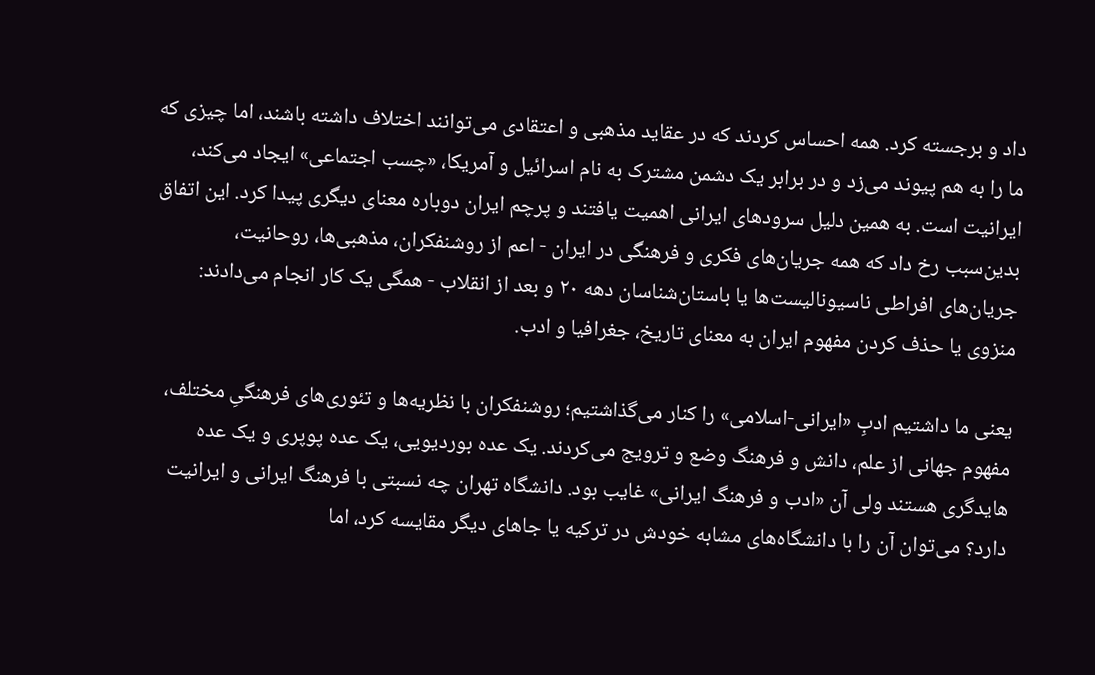داد و برجسته کرد. همه احساس کردند که در عقاید مذهبی و اعتقادی می‌توانند اختلاف داشته باشند، اما چیزی که ما را به هم پیوند می‌زد و در برابر یک دشمن مشترک به نام اسرائیل و آمریکا، «چسب اجتماعی» ایجاد می‌کند، ایرانیت است. به همین دلیل سرودهای ایرانی اهمیت یافتند و پرچم ایران دوباره معنای دیگری پیدا کرد. این اتفاق بدین‌سبب رخ داد که همه جریان‌های فکری و فرهنگی در ایران - اعم از روشنفکران، مذهبی‌ها، روحانیت، جریان‌های افراطی ناسیونالیست‌ها یا باستان‌شناسان دهه ۲۰ و بعد از انقلاب - همگی یک کار انجام می‌دادند: منزوی یا حذف کردن مفهوم ایران به معنای تاریخ، جغرافیا و ادب.

یعنی ما داشتیم ادبِ «ایرانی-اسلامی» را کنار می‌گذاشتیم؛ روشنفکران با نظریه‌ها و تئوری‌های فرهنگیِ مختلف، مفهوم جهانی از علم، دانش و فرهنگ وضع و ترویج می‌کردند. یک عده بوردیویی، یک عده پوپری و یک عده هایدگری هستند ولی آن «ادب و فرهنگ ایرانی» غایب بود. دانشگاه تهران چه نسبتی با فرهنگ ایرانی و ایرانیت دارد؟ می‌توان آن را با دانشگاه‌های مشابه خودش در ترکیه یا جاهای دیگر مقایسه کرد، اما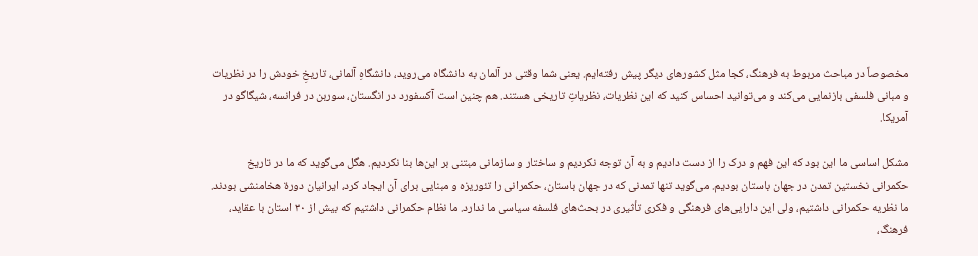مخصوصاً در مباحث مربوط به فرهنگ، کجا مثل کشورهای دیگر پیش رفته‌ایم. یعنی شما وقتی در آلمان به دانشگاه می‌روید، دانشگاهِ آلمانی، تاریخِ خودش را در نظریات و مبانی فلسفی بازنمایی می‌کند و می‌توانید احساس کنید که این نظریات، نظریاتِ تاریخی هستند. هم چنین است آکسفورد در انگستان، سوربن در فرانسه، شیگاگو در آمریکا.

مشکل اساسی ما این بود که این فهم و درک را از دست دادیم و به آن توجه نکردیم و ساختار و سازمانی مبتنی بر این‌ها بنا نکردیم. هگل می‌گوید که ما در تاریخ حکمرانی نخستین تمدن در جهان باستان بودیم. می‌گوید تنها تمدنی که در جهان باستان، حکمرانی را تئوریزه و مبنایی برای آن ایجاد کرد، ایرانیان دورة هخامنشی بودند. ما نظریه حکمرانی داشتیم، ولی این دارایی‌های فرهنگی و فکری تأثیری در بحث‌های فلسفه سیاسی ما ندارد. ما نظام حکمرانی داشتیم که بیش از ۳۰ استان با عقاید، فرهنگ،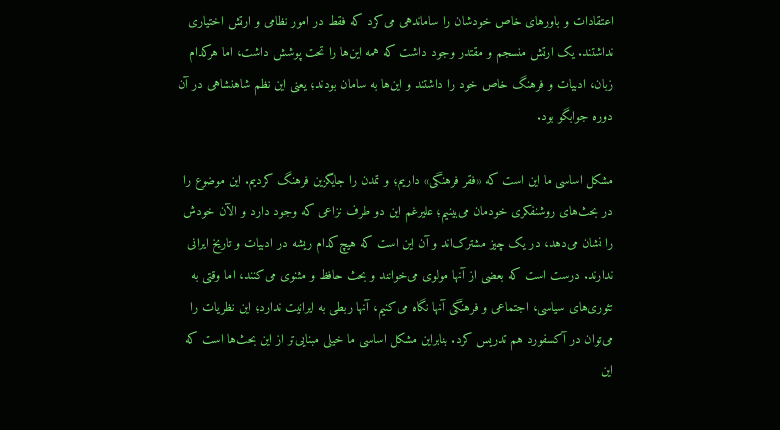اعتقادات و باورهای خاص خودشان را ساماندهی می‌کرد که فقط در امور نظامی و ارتش اختیاری نداشتند. یک ارتش منسجم و مقتدر وجود داشت که همه این‌ها را تحت پوشش داشت، اما هرکدام زبان، ادبیات و فرهنگ خاص خود را داشتند و این‌ها به سامان بودند؛ یعنی این نظم شاهنشاهی در آن دوره جوابگو بود.

مشکل اساسی ما این است که «فقر فرهنگی» داریم؛ و تمدن را جایگزین فرهنگ کردیم. این موضوع را در بحث‌های روشنفکری خودمان می‌بینیم؛ علیرغم این دو طرف نزاعی که وجود دارد و الآن خودش را نشان می‌دهد، در یک چیز مشترک‌اند و آن این است که هیچ‌کدام ریشه در ادبیات و تاریخ ایرانی ندارند. درست است که بعضی از آنها مولوی می‌خوانند و بحث حافظ و مثنوی می‌کنند، اما وقتی به تئوری‌های سیاسی، اجتماعی و فرهنگی آنها نگاه می‌کنیم، آنها ربطی به ایرانیت ندارد؛ این نظریات را می‌توان در آکسفورد هم تدریس کرد. بنابراین مشکل اساسی ما خیلی مبنایی‌تر از این بحث‌ها است که این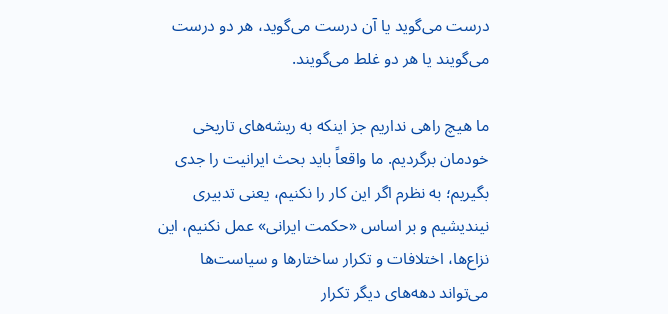درست می‌گوید یا آن درست می‌گوید، هر دو درست می‌گویند یا هر دو غلط می‌گویند.

ما هیچ راهی نداریم جز اینکه به ریشه‌های تاریخی خودمان برگردیم. ما واقعاً باید بحث ایرانیت را جدی بگیریم؛ به نظرم اگر این کار را نکنیم، یعنی تدبیری نیندیشیم و بر اساس «حکمت ایرانی» عمل نکنیم، این نزاع‌ها، اختلافات و تکرار ساختارها و سیاست‌ها می‌تواند دهه‌های دیگر تکرار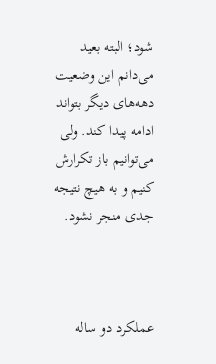شود؛ البته بعید می‌دانم این وضعیت دهه‌های دیگر بتواند ادامه پیدا کند. ولی می‌توانیم باز تکرارش کنیم و به هیچ نتیجه جدی منجر نشود.



عملکرد دو ساله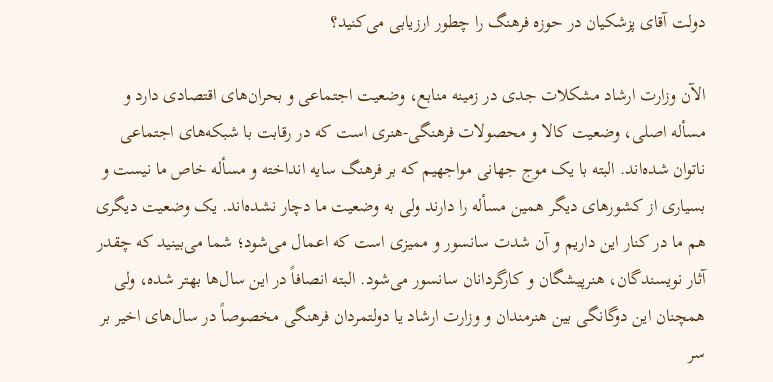دولت آقای پزشکیان در حوزه فرهنگ را چطور ارزیابی می‌کنید؟

الآن وزارت ارشاد مشکلات جدی در زمینه منابع، وضعیت اجتماعی و بحران‌های اقتصادی دارد و مسأله اصلی، وضعیت کالا و محصولات فرهنگی-هنری است که در رقابت با شبکه‌های اجتماعی ناتوان شده‌اند. البته با یک موج جهانی مواجهیم که بر فرهنگ سایه انداخته و مسأله خاص ما نیست و بسیاری از کشورهای دیگر همین مسأله را دارند ولی به وضعیت ما دچار نشده‌اند. یک وضعیت دیگری هم ما در کنار این داریم و آن شدت سانسور و ممیزی است که اعمال می‌شود؛ شما می‌بینید که چقدر آثار نویسندگان، هنرپیشگان و کارگردانان سانسور می‌شود. البته انصافاً در این سال‌ها بهتر شده، ولی همچنان این دوگانگی بین هنرمندان و وزارت ارشاد یا دولتمردان فرهنگی مخصوصاً در سال‌های اخیر بر سر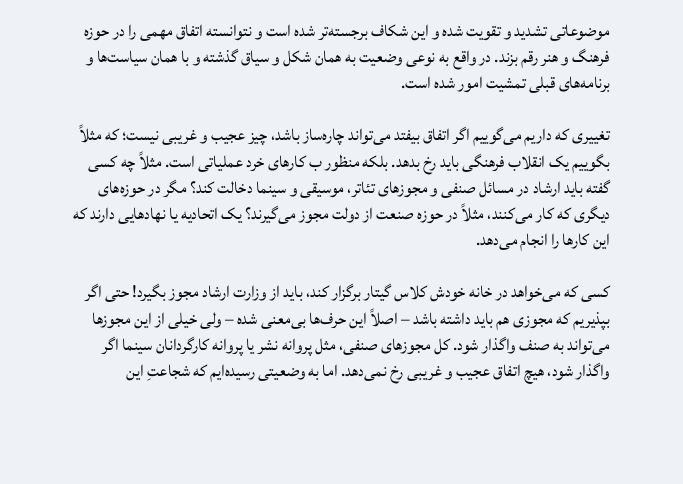موضوعاتی تشدید و تقویت شده و این شکاف برجسته‌تر شده است و نتوانسته اتفاق مهمی را در حوزه فرهنگ و هنر رقم بزند. در واقع به نوعی وضعیت به همان شکل و سیاق گذشته و با همان سیاست‌ها و برنامه‌های قبلی تمشیت امور شده است.

تغییری که داریم می‌گوییم اگر اتفاق بیفتد می‌تواند چاره‌ساز باشد، چیز عجیب و غریبی نیست؛ که مثلاً بگوییم یک انقلاب فرهنگی باید رخ بدهد. بلکه منظور ب کارهای خرد عملیاتی است. مثلاً چه کسی گفته باید ارشاد در مسائل صنفی و مجوزهای تئاتر، موسیقی و سینما دخالت کند؟ مگر در حوزه‌های دیگری که کار می‌کنند، مثلاً در حوزه صنعت از دولت مجوز می‌گیرند؟ یک اتحادیه یا نهادهایی دارند که این کارها را انجام می‌دهد.

کسی که می‌خواهد در خانه خودش کلاس گیتار برگزار کند، باید از وزارت ارشاد مجوز بگیرد! حتی اگر بپذیریم که مجوزی هم باید داشته باشد – اصلاً این حرف‌ها بی‌معنی شده – ولی خیلی از این مجوزها می‌تواند به صنف واگذار شود. کل مجوزهای صنفی، مثل پروانه نشر یا پروانه کارگردانان سینما اگر واگذار شود، هیچ اتفاق عجیب و غریبی رخ نمی‌دهد. اما به وضعیتی رسیده‌ایم که شجاعتِ این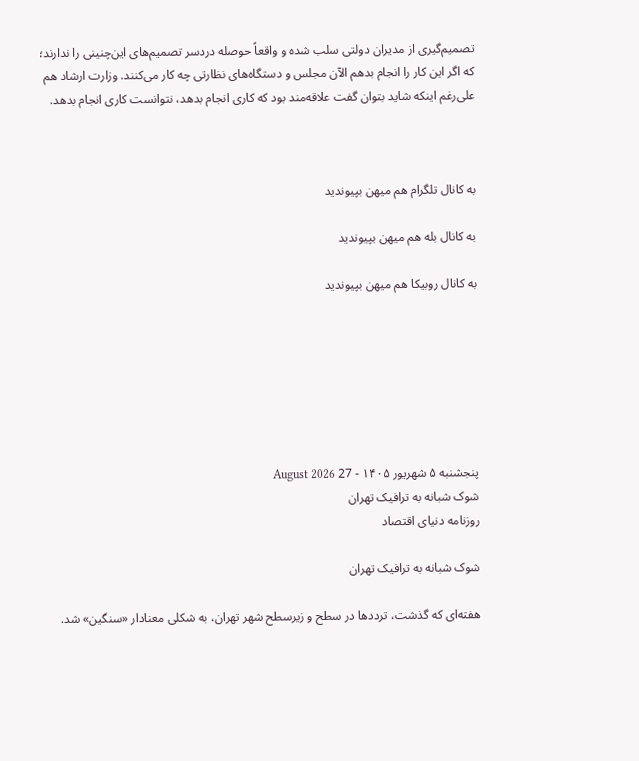تصمیم‌گیری از مدیران دولتی سلب شده و واقعاً حوصله دردسر تصمیم‌های این‌چنینی را ندارند؛ که اگر این کار را انجام بدهم الآن مجلس و دستگاه‌های نظارتی چه کار می‌کنند. وزارت ارشاد هم علی‌رغم اینکه شاید بتوان گفت علاقه‌مند بود که کاری انجام بدهد، نتوانست کاری انجام بدهد.



به کانال تلگرام هم میهن بپیوندید

به کانال بله هم میهن بپیوندید

به کانال روبیکا هم میهن بپیوندید







پنجشنبه ۵ شهریور ۱۴۰۵ - 27 August 2026
شوک شبانه به ترافیک تهران
روزنامه دنیای اقتصاد

شوک شبانه به ترافیک تهران

هفته‌ای که گذشت، ترددها در سطح و زیرسطح شهر تهران، به شکلی معنادار «سنگین» شد.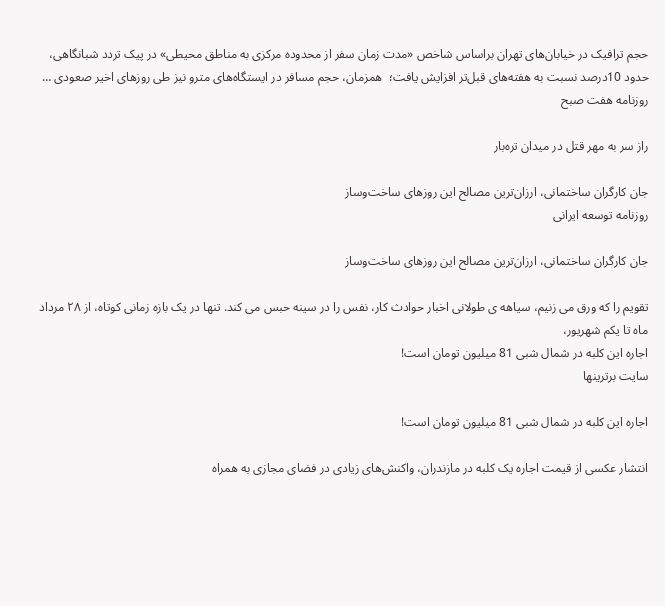حجم ترافیک در خیابان‌های تهران براساس شاخص «مدت زمان سفر از محدوده مرکزی به مناطق محیطی» در پیک تردد شبانگاهی، حدود 10درصد نسبت به هفته‌های قبل‌تر افزایش یافت؛  همزمان، حجم مسافر در ایستگا‌ه‌های مترو نیز طی روزهای اخیر صعودی …
روزنامه هفت صبح

راز سر به مهر قتل در میدان تره‌بار

جان کارگران ساختمانی، ارزان‌ترین مصالح این روزهای ساخت‌وساز
روزنامه توسعه ایرانی

جان کارگران ساختمانی، ارزان‌ترین مصالح این روزهای ساخت‌وساز

تقویم را که ورق می زنیم، سیاهه ی طولانی اخبار حوادث کار، نفس را در سینه حبس می کند. تنها در یک بازه زمانی کوتاه، از ۲۸ مرداد ماه تا یکم شهریور،
اجاره این کلبه در شمال شبی 81 میلیون تومان است!
سایت برترینها

اجاره این کلبه در شمال شبی 81 میلیون تومان است!

انتشار عکسی از قیمت اجاره یک کلبه در مازندران، واکنش‌های زیادی در فضای مجازی به همراه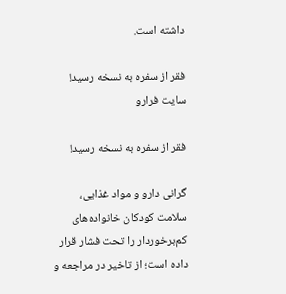داشته است.

فقر از سفره به نسخه رسید!
سایت فرارو

فقر از سفره به نسخه رسید!

گرانی دارو و مواد غذایی، سلامت کودکان خانواده‌های کم‌برخوردار را تحت فشار قرار داده است؛ از تاخیر در مراجعه و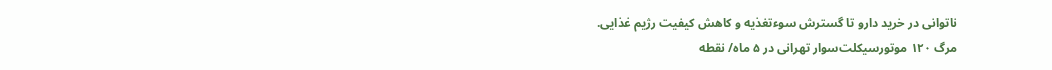ناتوانی در خرید دارو تا گسترش سوءتغذیه و کاهش کیفیت رژیم غذایی.
مرگ ۱۲۰ موتورسیکلت‌سوار تهرانی در ۵ ماه/ نقطه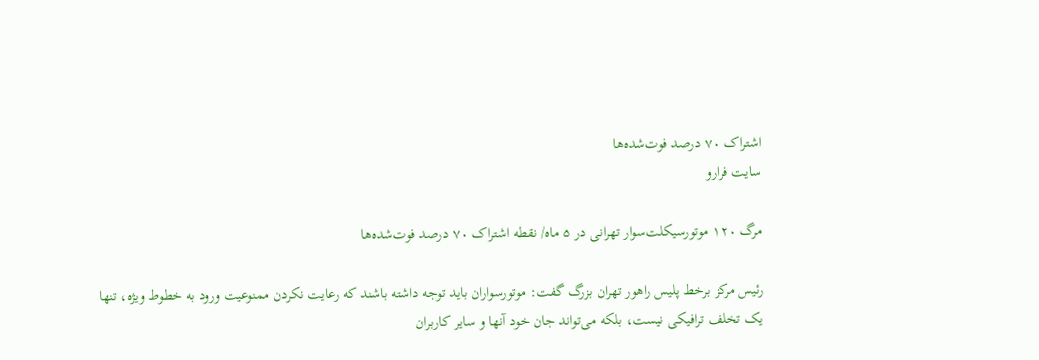اشتراک ۷۰ درصد فوت‌شده‌ها
سایت فرارو

مرگ ۱۲۰ موتورسیکلت‌سوار تهرانی در ۵ ماه/ نقطه اشتراک ۷۰ درصد فوت‌شده‌ها

رئیس مرکز برخط پلیس راهور تهران بزرگ گفت: موتورسواران باید توجه داشته باشند که رعایت نکردن ممنوعیت ورود به خطوط ویژه، تنها یک تخلف ترافیکی نیست، بلکه می‌تواند جان خود آنها و سایر کاربران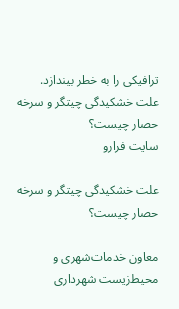ترافیکی را به خطر بیندازد.
علت خشکیدگی چیتگر و سرخه حصار چیست؟
سایت فرارو

علت خشکیدگی چیتگر و سرخه حصار چیست؟

معاون خدمات‌شهری و محیط‌زیست شهرداری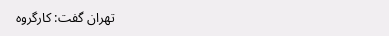تهران گفت: کارگروه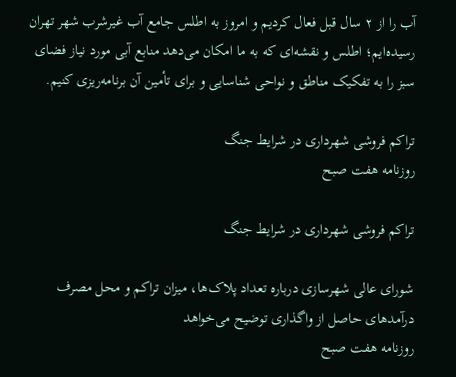آب را از ۲ سال قبل فعال کردیم و امروز به اطلس جامع آب غیرشرب شهر تهران رسیده‌ایم؛ اطلس و نقشه‌ای که به ما امکان می‌دهد منابع آبی مورد نیاز فضای سبز را به تفکیک مناطق و نواحی شناسایی و برای تأمین آن برنامه‌ریزی کنیم.

تراکم فروشی شهرداری در شرایط جنگ
روزنامه هفت صبح

تراکم فروشی شهرداری در شرایط جنگ

شورای عالی شهرسازی درباره تعداد پلاک‌ها، میزان تراکم و محل مصرف درآمدهای حاصل از واگذاری توضیح می‌خواهد
روزنامه هفت صبح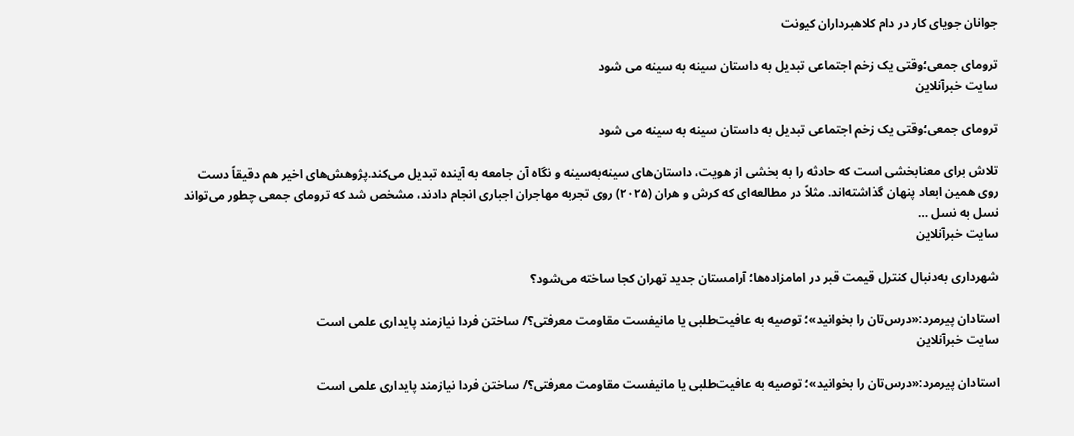جوانان جویای کار در دام کلاهبرداران کیونت

ترومای جمعی؛وقتی یک زخم اجتماعی تبدیل به داستان سینه به سینه می شود
سایت خبرآنلاین

ترومای جمعی؛وقتی یک زخم اجتماعی تبدیل به داستان سینه به سینه می شود

تلاش برای معنابخشی است که حادثه را به بخشی از هویت، داستان‌های سینه‌به‌سینه و نگاه آن جامعه به آینده تبدیل می‌کند.پژوهش‌های اخیر هم دقیقاً دست روی همین ابعاد پنهان گذاشته‌اند. مثلاً در مطالعه‌ای که کرش و هران (۲۰۲۵) روی تجربه مهاجران اجباری انجام دادند، مشخص شد که ترومای جمعی چطور می‌تواند نسل به نسل …
سایت خبرآنلاین

شهرداری به‌دنبال کنترل قیمت قبر در امامزاده‌ها؛ آرامستان جدید تهران کجا ساخته می‌شود؟

استادان پیرمرد:«درس‌تان را بخوانید»؛ توصیه به عافیت‌طلبی یا مانیفست مقاومت معرفتی؟/ ساختن فردا نیازمند پایداری علمی است
سایت خبرآنلاین

استادان پیرمرد:«درس‌تان را بخوانید»؛ توصیه به عافیت‌طلبی یا مانیفست مقاومت معرفتی؟/ ساختن فردا نیازمند پایداری علمی است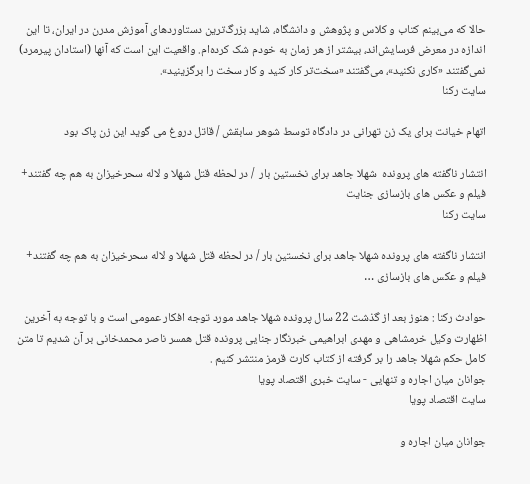حالا که می‌بینم کتاب و کلاس و پژوهش و دانشگاه، شاید بزرگ‌ترین دستاوردهای آموزش مدرن در ایران، تا این اندازه در معرض فرسایش‌اند، بیشتر از هر زمان به خودم شک کرده‌ام. واقعیت این است که آنها (استادان پیرمرد) نمی‌گفتند «کاری نکنید»، می‌گفتند «سخت‌تر کار کنید و کار سخت را برگزینید».
سایت رکنا

اتهام خیانت برای یک زن تهرانی در دادگاه توسط شوهر سابقش / قاتل دروغ می گوید این زن پاک بود

انتشار ناگفته های پرونده  شهلا جاهد برای نخستین بار  / در لحظه قتل شهلا و لاله سحرخیزان به هم چه گفتند+ فیلم و عکس های بازسازی جنایت
سایت رکنا

انتشار ناگفته های پرونده شهلا جاهد برای نخستین بار / در لحظه قتل شهلا و لاله سحرخیزان به هم چه گفتند+ فیلم و عکس های بازسازی …

حوادث رکنا : هنوز بعد از گذشت 22 سال پرونده شهلا جاهد مورد توجه افکار عمومی است و با توجه به آخرین اظهارت وکیل خرمشاهی و مهدی ابراهیمی خبرنگار جنایی پرونده قتل همسر ناصر محمدخانی بر آن شدیم تا متن کامل حکم شهلا جاهد را بر گرفته از کتاب کارت قرمز منتشر کنیم .
جوانان میان اجاره و تنهایی - سایت خبری اقتصاد پویا
سایت اقتصاد پویا

جوانان میان اجاره و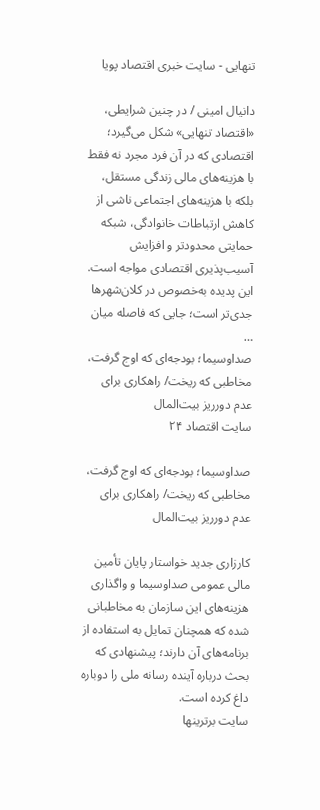تنهایی - سایت خبری اقتصاد پویا

دانیال امینی / در چنین شرایطی، «اقتصاد تنهایی» شکل می‌گیرد؛ اقتصادی که در آن فرد مجرد نه فقط با هزینه‌های مالی زندگی مستقل، بلکه با هزینه‌های اجتماعی ناشی از کاهش ارتباطات خانوادگی، شبکه حمایتی محدودتر و افزایش آسیب‌پذیری اقتصادی مواجه است. این پدیده به‌خصوص در کلان‌شهرها جدی‌تر است؛ جایی که فاصله میان …
صداوسیما؛ بودجه‌ای که اوج گرفت، مخاطبی که ریخت/ راهکاری برای عدم دورریز بیت‌المال
سایت اقتصاد ۲۴

صداوسیما؛ بودجه‌ای که اوج گرفت، مخاطبی که ریخت/ راهکاری برای عدم دورریز بیت‌المال

کارزاری جدید خواستار پایان تأمین مالی عمومی صداوسیما و واگذاری هزینه‌های این سازمان به مخاطبانی شده که همچنان تمایل به استفاده از برنامه‌های آن دارند؛ پیشنهادی که بحث درباره آینده رسانه ملی را دوباره داغ کرده است.
سایت برترینها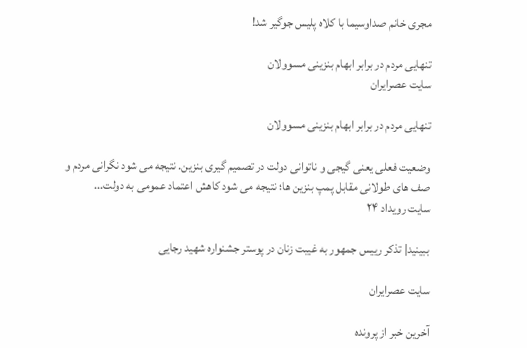مجری خانم صداوسیما با کلاه پلیس جوگیر شد!

تنهایی مردم در برابر ابهام بنزینی مسوولان
سایت عصرایران

تنهایی مردم در برابر ابهام بنزینی مسوولان

وضعیت فعلی یعنی گیجی و ناتوانی دولت در تصمیم گیری بنزین. نتیجه می شود نگرانی مردم و صف های طولانی مقابل پمپ بنزین ها؛ نتیجه می شود کاهش اعتماد عمومی به دولت...
سایت رویداد‌ ۲۴

ببینید| تذکر رییس جمهور به غیبت زنان در پوستر جشنواره شهید رجایی

سایت عصرایران

آخرین خبر از پرونده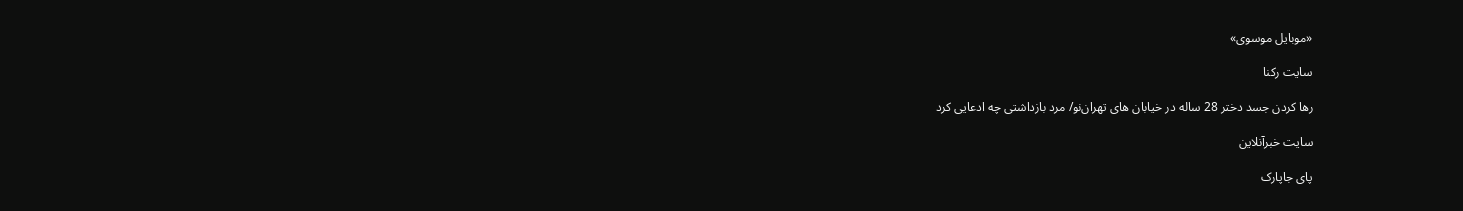«موبایل موسوی»

سایت رکنا

رها کردن جسد دختر 28 ساله در خیابان های تهران‌نو/ مرد بازداشتی چه ادعایی کرد

سایت خبرآنلاین

پای جاپارک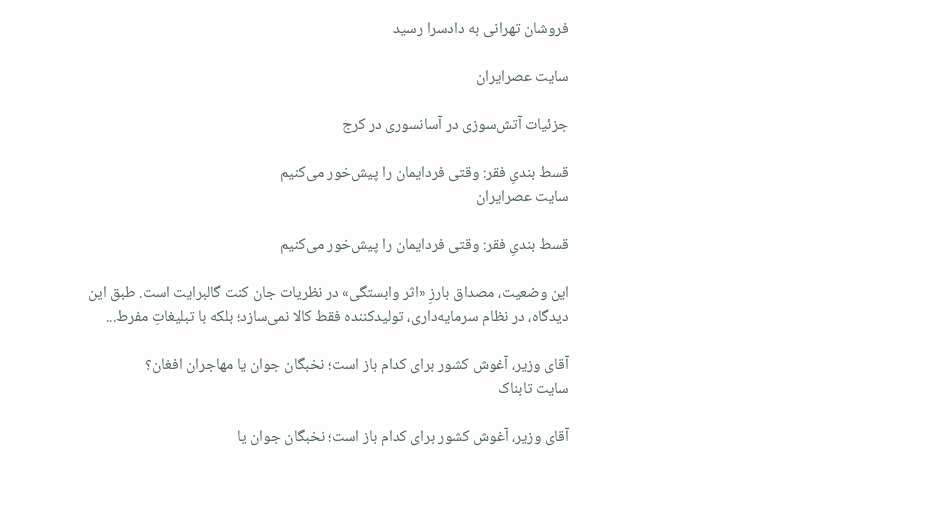فروشان تهرانی به دادسرا رسید

سایت عصرایران

جزئیات آتش‌سوزی در آسانسوری در کرج

قسط بندیِ فقر: وقتی فردایمان را پیش‌خور می‌کنیم
سایت عصرایران

قسط بندیِ فقر: وقتی فردایمان را پیش‌خور می‌کنیم

این وضعیت، مصداق بارزِ «اثر وابستگی» در نظریات جان کنت گالبرایت است. طبق این دیدگاه، در نظام سرمایه‌داری، تولیدکننده فقط کالا نمی‌سازد؛ بلکه با تبلیغاتِ مفرط...

آقای وزیر، آغوش کشور برای کدام باز است؛ نخبگان جوان یا مهاجران افغان؟
سایت تابناک

آقای وزیر، آغوش کشور برای کدام باز است؛ نخبگان جوان یا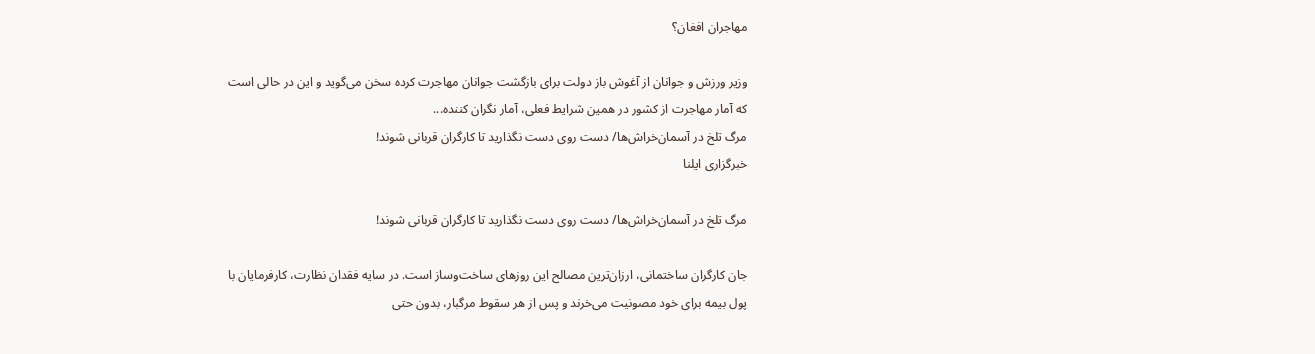مهاجران افغان؟

وزیر ورزش و جوانان از آغوش باز دولت برای بازگشت جوانان مهاجرت کرده سخن می‌گوید و این در حالی است که آمار مهاجرت از کشور در همین شرایط فعلی، آمار نگران کننده...
مرگ تلخ در آسمان‌خراش‌ها/ دست روی دست نگذارید تا کارگران قربانی شوند!
خبرگزاری ایلنا

مرگ تلخ در آسمان‌خراش‌ها/ دست روی دست نگذارید تا کارگران قربانی شوند!

جان کارگران ساختمانی، ارزان‌ترین مصالح این روزهای ساخت‌وساز است. در سایه فقدان نظارت، کارفرمایان با پول بیمه برای خود مصونیت می‌خرند و پس از هر سقوط مرگبار، بدون حتی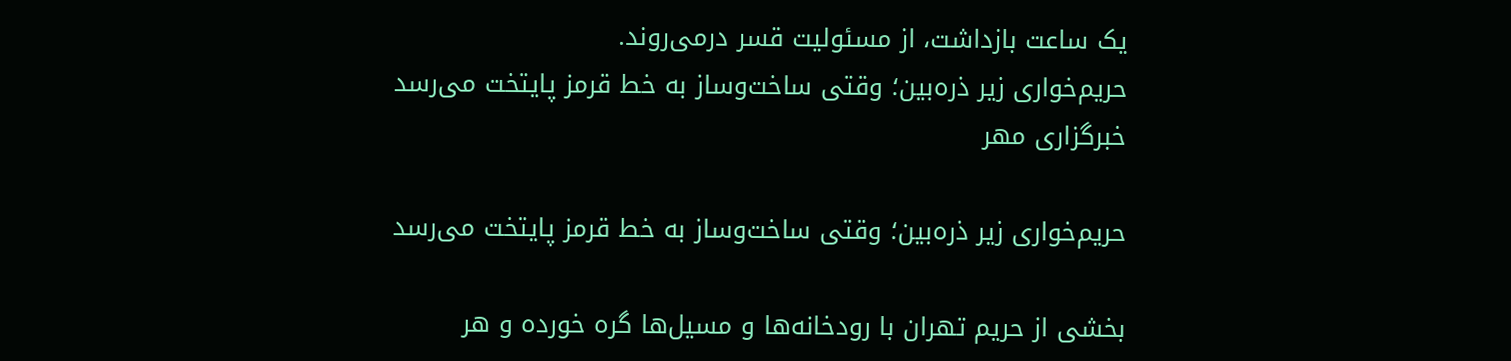یک ساعت بازداشت، از مسئولیت قسر درمی‌روند.
حریم‌خواری زیر ذره‌بین؛ وقتی ساخت‌وساز به خط قرمز پایتخت می‌رسد
خبرگزاری مهر

حریم‌خواری زیر ذره‌بین؛ وقتی ساخت‌وساز به خط قرمز پایتخت می‌رسد

بخشی از حریم تهران با رودخانه‌ها و مسیل‌ها گره خورده و هر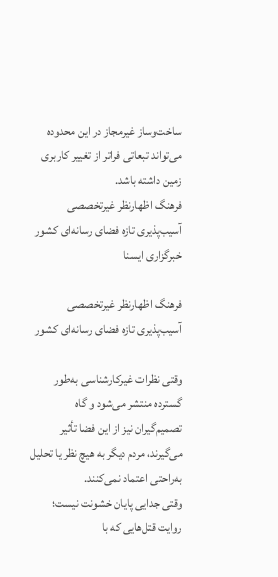ساخت‌وساز غیرمجاز در این محدوده می‌تواند تبعاتی فراتر از تغییر کاربری زمین داشته باشد.
فرهنگ اظهارنظر غیرتخصصی آسیب‌پذیری تازه فضای رسانه‌ای کشور
خبرگزاری ایسنا

فرهنگ اظهارنظر غیرتخصصی آسیب‌پذیری تازه فضای رسانه‌ای کشور

وقتی نظرات غیرکارشناسی به‌طور گسترده منتشر می‌شود و گاه تصمیم‌گیران نیز از این فضا تأثیر می‌گیرند، مردم دیگر به هیچ نظر یا تحلیل به‌راحتی اعتماد نمی‌کنند.
وقتی جدایی پایان خشونت نیست؛ روایت قتل‌هایی که با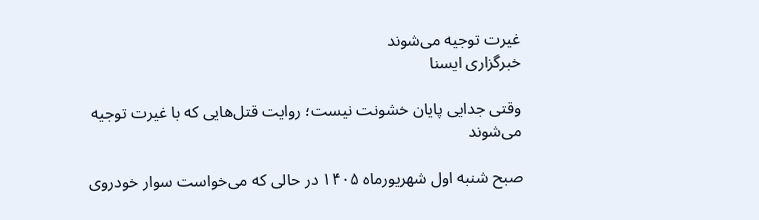غیرت توجیه می‌شوند
خبرگزاری ایسنا

وقتی جدایی پایان خشونت نیست؛ روایت قتل‌هایی که با غیرت توجیه می‌شوند

صبح شنبه اول شهریورماه ۱۴۰۵ در حالی که می‌خواست سوار خودروی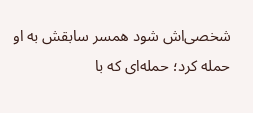شخصی‌اش شود همسر سابقش به او حمله کرد؛ حمله‌ای که با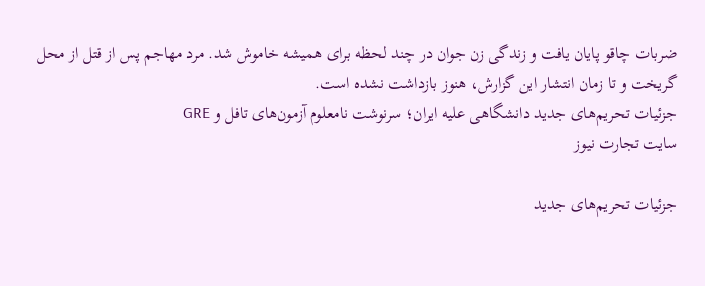ضربات چاقو پایان یافت و زندگی زن جوان در چند لحظه برای همیشه خاموش شد. مرد مهاجم پس از قتل از محل گریخت و تا زمان انتشار این گزارش، هنوز بازداشت نشده است.
جزئیات تحریم‌های جدید دانشگاهی علیه ایران؛ سرنوشت نامعلوم آزمون‌های تافل و GRE
سایت تجارت نیوز

جزئیات تحریم‌های جدید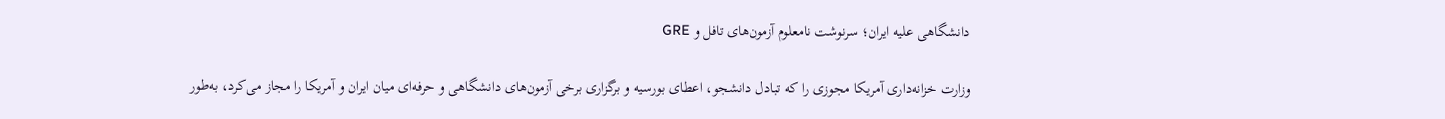دانشگاهی علیه ایران؛ سرنوشت نامعلوم آزمون‌های تافل و GRE

وزارت خزانه‌داری آمریکا مجوزی را که تبادل دانشجو، اعطای بورسیه و برگزاری برخی آزمون‌های دانشگاهی و حرفه‌ای میان ایران و آمریکا را مجاز می‌کرد، به‌طور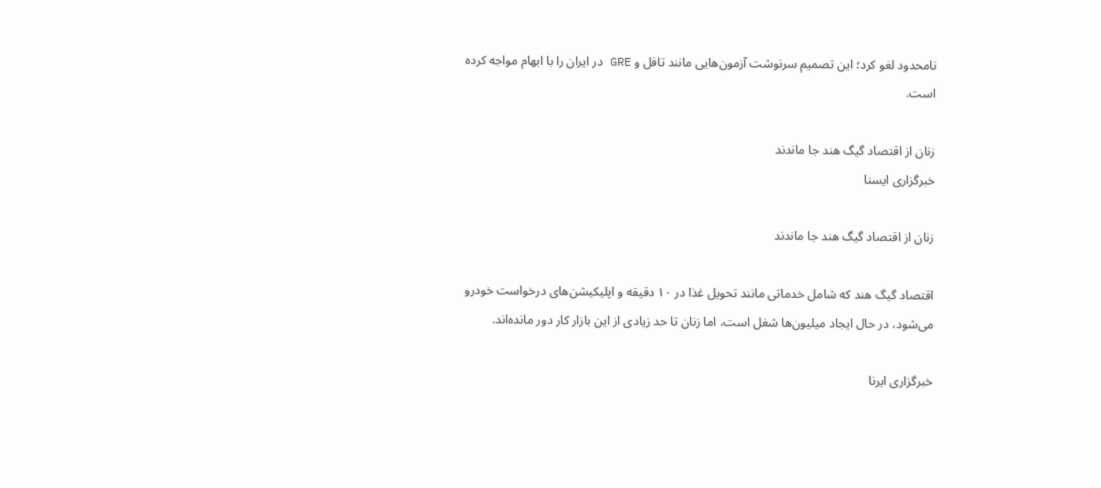نامحدود لغو کرد؛ این تصمیم سرنوشت آزمون‌هایی مانند تافل و GRE در ایران را با ابهام مواجه کرده است.

زنان از اقتصاد گیگ هند جا ماندند
خبرگزاری ایسنا

زنان از اقتصاد گیگ هند جا ماندند

اقتصاد گیگ هند که شامل خدماتی مانند تحویل غذا در ۱۰ دقیقه و اپلیکیشن‌های درخواست خودرو می‌شود، در حال ایجاد میلیون‌ها شغل است، اما زنان تا حد زیادی از این بازار کار دور مانده‌اند.

خبرگزاری ایرنا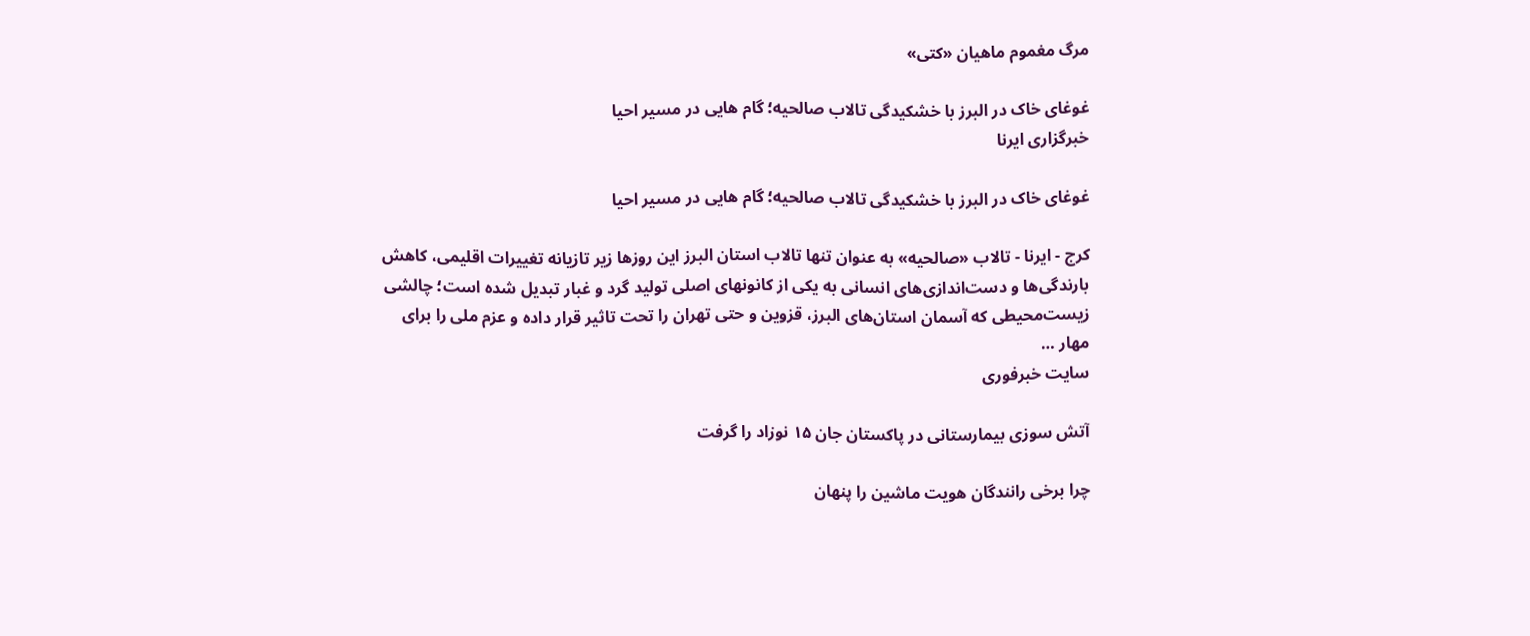مرگ مغموم ماهیان «کتی»

غوغای خاک در البرز با خشکیدگی تالاب صالحیه؛ گام هایی در مسیر احیا
خبرگزاری ایرنا

غوغای خاک در البرز با خشکیدگی تالاب صالحیه؛ گام هایی در مسیر احیا

کرج - ایرنا - تالاب «صالحیه» به عنوان تنها تالاب استان البرز این روزها زیر تازیانه تغییرات اقلیمی، کاهش بارندگی‌ها و دست‌اندازی‌های انسانی به یکی از کانونهای اصلی تولید گرد و غبار تبدیل شده است؛ چالشی زیست‌محیطی که آسمان استان‌های البرز، قزوین و حتی تهران را تحت تاثیر قرار داده و عزم ملی را برای مهار …
سایت خبرفوری

آتش سوزی بیمارستانی در پاکستان جان ۱۵ نوزاد را گرفت

چرا برخی رانندگان هویت ماشین را پنهان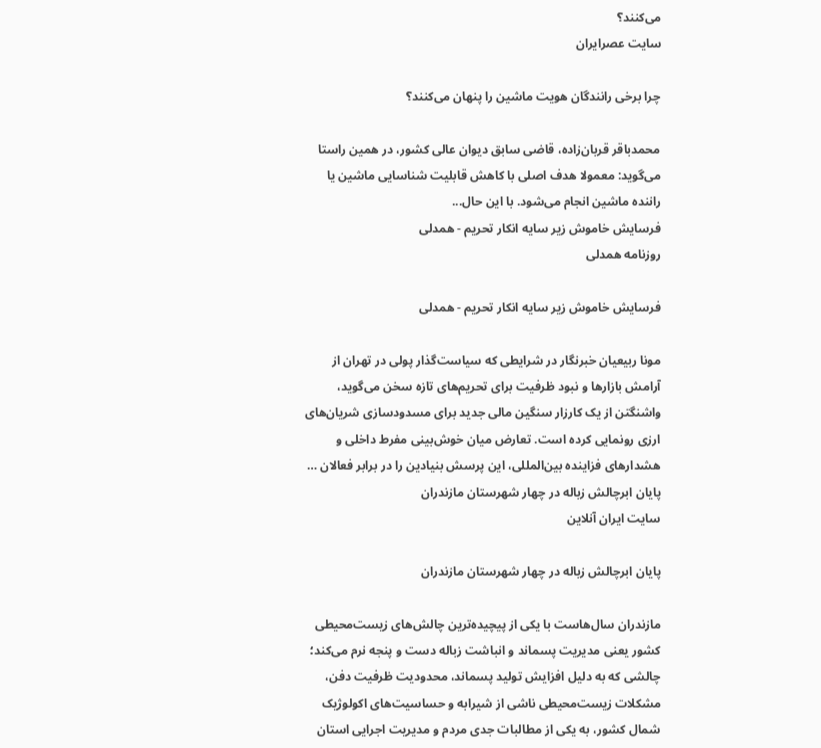می‌کنند؟
سایت عصرایران

چرا برخی رانندگان هویت ماشین را پنهان می‌کنند؟

محمدباقر قربان‌زاده، قاضی سابق دیوان عالی کشور، در همین راستا می‌گوید: معمولا هدف اصلی با کاهش قابلیت شناسایی ماشین یا راننده ماشین انجام می‌شود. با این حال...
فرسایش خاموش زیر سایه انکار تحریم - همدلی
روزنامه همدلی

فرسایش خاموش زیر سایه انکار تحریم - همدلی

مونا ربیعیان خبرنگار در شرایطی که سیاست‌گذار پولی در تهران از آرامش بازارها و نبود ظرفیت برای تحریم‌های تازه سخن می‌گوید، واشنگتن از یک کارزار سنگین مالی جدید برای مسدودسازی شریان‌های ارزی رونمایی کرده است. تعارض میان خوش‌بینی مفرط داخلی و هشدارهای فزاینده بین‌المللی، این پرسش بنیادین را در برابر فعالان …
پایان ابرچالش زباله در چهار شهرستان مازندران
سایت ایران آنلاین

پایان ابرچالش زباله در چهار شهرستان مازندران

مازندران سال‌هاست با یکی از پیچیده‌ترین چالش‌های زیست‌محیطی کشور یعنی مدیریت پسماند و انباشت زباله دست ‌و پنجه نرم می‌کند؛ چالشی که به دلیل افزایش تولید پسماند، محدودیت ظرفیت دفن، مشکلات زیست‌محیطی ناشی از شیرابه و حساسیت‌های اکولوژیک شمال کشور، به یکی از مطالبات جدی مردم و مدیریت اجرایی استان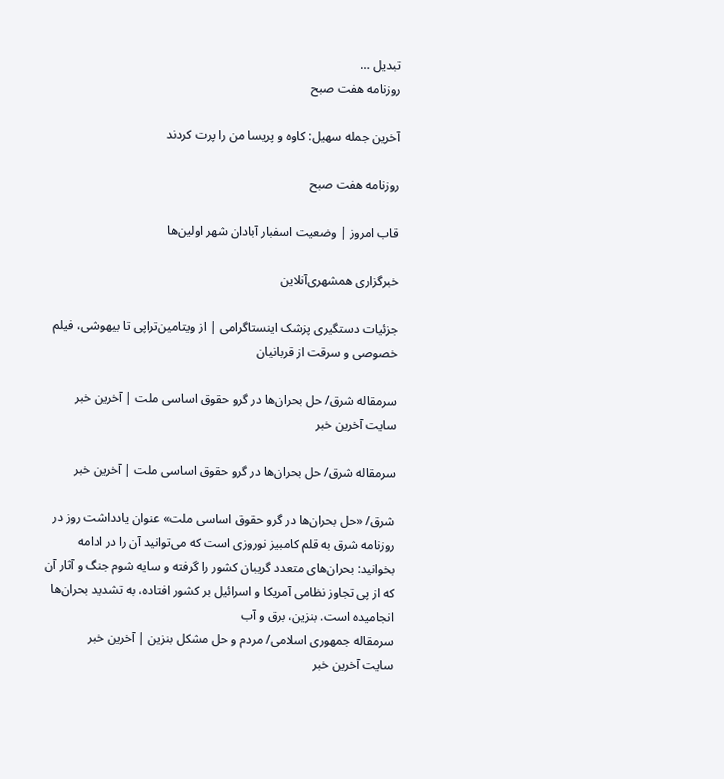تبدیل …
روزنامه هفت صبح

آخرین جمله سهیل: کاوه و پریسا من را پرت کردند

روزنامه هفت صبح

قاب امروز | وضعیت اسفبار آبادان شهر اولین‌ها

خبرگزاری همشهری‌آنلاین

جزئیات دستگیری پزشک اینستاگرامی | از ویتامین‌تراپی تا بیهوشی، فیلم خصوصی و سرقت از قربانیان

سرمقاله شرق/ حل بحران‌ها در گرو حقوق اساسی ملت | آخرین خبر
سایت آخرین خبر

سرمقاله شرق/ حل بحران‌ها در گرو حقوق اساسی ملت | آخرین خبر

شرق/ «حل بحران‌ها در گرو حقوق اساسی ملت» عنوان یادداشت روز در روزنامه شرق به قلم کامبیز نوروزی است که می‌توانید آن را در ادامه بخوانید: بحران‌های متعدد گریبان کشور را گرفته و سایه شوم جنگ و آثار آن که از پی تجاوز نظامی آمریکا و اسرائیل بر کشور افتاده، به تشدید بحران‌ها انجامیده است. بنزین، برق و آب
سرمقاله جمهوری اسلامی/ مردم و حل مشکل بنزین | آخرین خبر
سایت آخرین خبر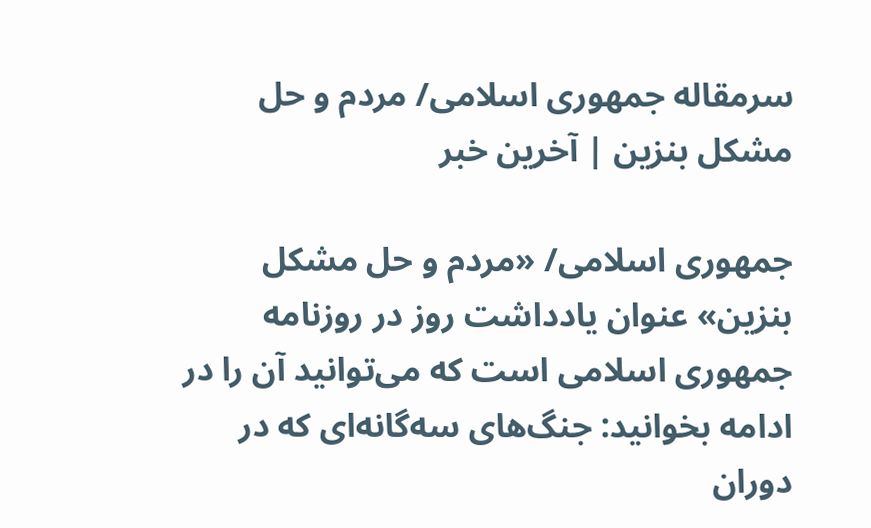سرمقاله جمهوری اسلامی/ مردم و حل مشکل بنزین | آخرین خبر

جمهوری اسلامی/ «مردم و حل مشکل بنزین» عنوان یادداشت روز در روزنامه جمهوری اسلامی است که می‌توانید آن را در ادامه بخوانید: جنگ‌های سه‌گانه‌ای که در دوران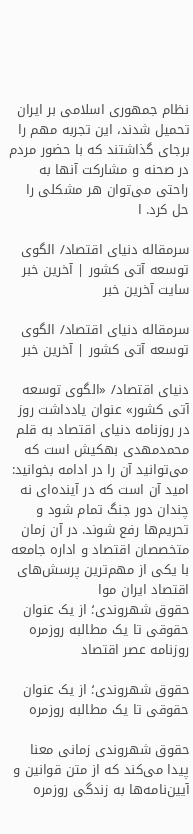نظام جمهوری اسلامی بر ایران تحمیل شدند، این تجربه مهم را برجای گذاشتند که با حضور مردم در صحنه و مشارکت آنها به راحتی می‌توان هر مشکلی را حل کرد. ا

سرمقاله دنیای اقتصاد/ الگوی توسعه آتی کشور | آخرین خبر
سایت آخرین خبر

سرمقاله دنیای اقتصاد/ الگوی توسعه آتی کشور | آخرین خبر

دنیای اقتصاد/ «الگوی توسعه آتی کشور» عنوان یادداشت روز در روزنامه دنیای اقتصاد به قلم محمدمهدی بهکیش است که می‌توانید آن را در ادامه بخوانید: امید آن است که در آینده‌ای نه چندان دور جنگ تمام شود و تحریم‌ها رفع شوند. در آن زمان متخصصان اقتصاد و اداره جامعه با یکی از مهم‌ترین پرسش‌های اقتصاد ایران موا
حقوق شهروندی؛ از یک عنوان حقوقی تا یک مطالبه روزمره
روزنامه عصر اقتصاد

حقوق شهروندی؛ از یک عنوان حقوقی تا یک مطالبه روزمره

حقوق شهروندی زمانی معنا پیدا می‌کند که از متن قوانین و آیین‌نامه‌ها به زندگی روزمره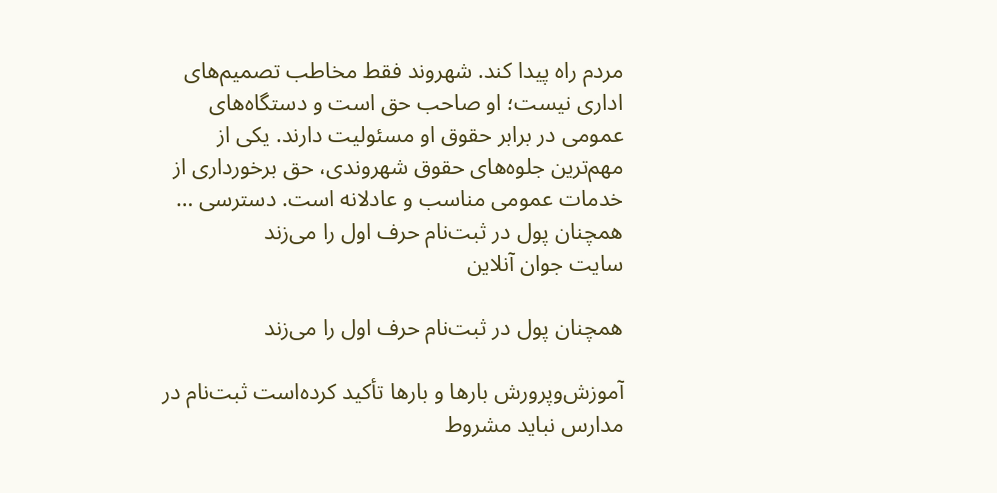مردم راه پیدا کند. شهروند فقط مخاطب تصمیم‌های اداری نیست؛ او صاحب حق است و دستگاه‌های عمومی در برابر حقوق او مسئولیت دارند. یکی از مهم‌ترین جلوه‌های حقوق شهروندی، حق برخورداری از خدمات عمومی مناسب و عادلانه است. دسترسی …
همچنان پول در ثبت‌نام حرف اول را می‌زند
سایت جوان آنلاین

همچنان پول در ثبت‌نام حرف اول را می‌زند

آموزش‌و‌پرورش بار‌ها و بار‌ها تأکید کرده‌است ثبت‌نام در مدارس نباید مشروط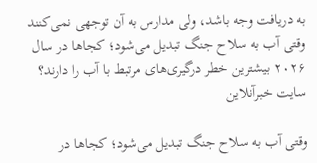به دریافت وجه باشد، ولی مدارس به آن توجهی نمی‌کنند
وقتی آب به سلاح جنگ تبدیل می‌شود؛ کجاها در سال ۲۰۲۶ بیشترین خطر درگیری‌های مرتبط با آب را دارند؟
سایت خبرآنلاین

وقتی آب به سلاح جنگ تبدیل می‌شود؛ کجاها در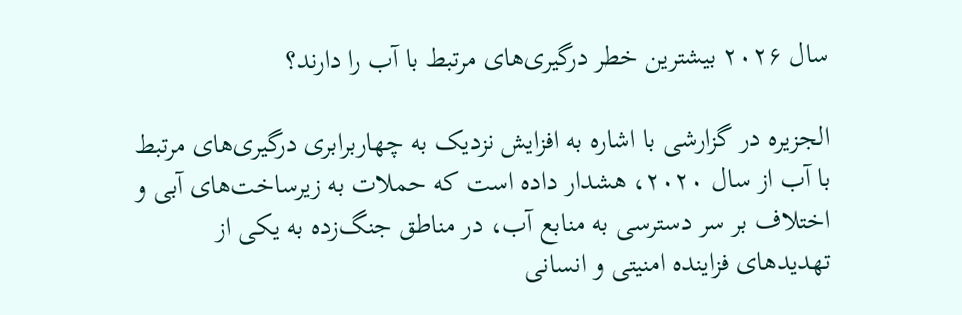سال ۲۰۲۶ بیشترین خطر درگیری‌های مرتبط با آب را دارند؟

الجزیره در گزارشی با اشاره به افزایش نزدیک به چهاربرابری درگیری‌های مرتبط با آب از سال ۲۰۲۰، هشدار داده است که حملات به زیرساخت‌های آبی و اختلاف بر سر دسترسی به منابع آب، در مناطق جنگ‌زده به یکی از تهدیدهای فزاینده امنیتی و انسانی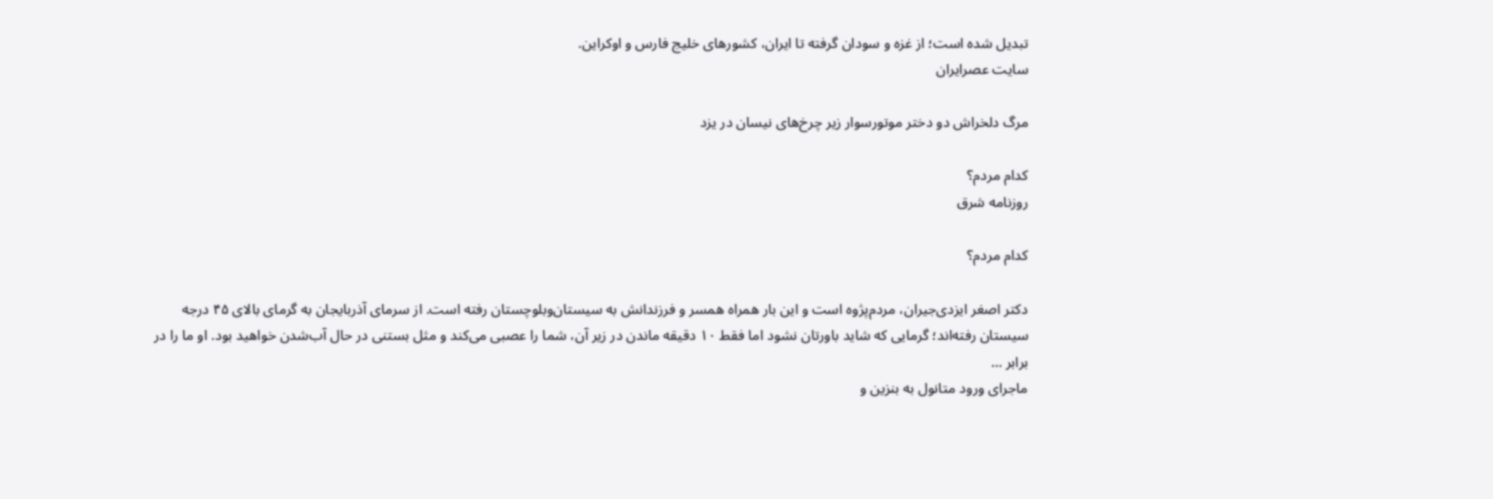تبدیل شده است؛ از غزه و سودان گرفته تا ایران، کشورهای خلیج فارس و اوکراین.
سایت عصرایران

مرگ دلخراش دو دختر موتورسوار زیر چرخ‌های نیسان در یزد

کدام مردم؟
روزنامه شرق

کدام مردم؟

دکتر‌ اصغر ایزدی‌جیران‌‌، مردم‌پژوه است و این بار همراه همسر و فرزندانش به سیستان‌و‌بلوچستان رفته است‌. از سرمای آذربایجان به گرمای بالای ۴۵ درجه سیستان رفته‌اند؛ گرمایی که شاید باورتان نشود اما فقط ۱۰ دقیقه ماندن در زیر آن، شما را عصبی می‌کند و ‌مثل بستنی در حال آب‌شدن ‌خواهید بود. او ما را در برابر …
ماجرای ورود متانول به بنزین و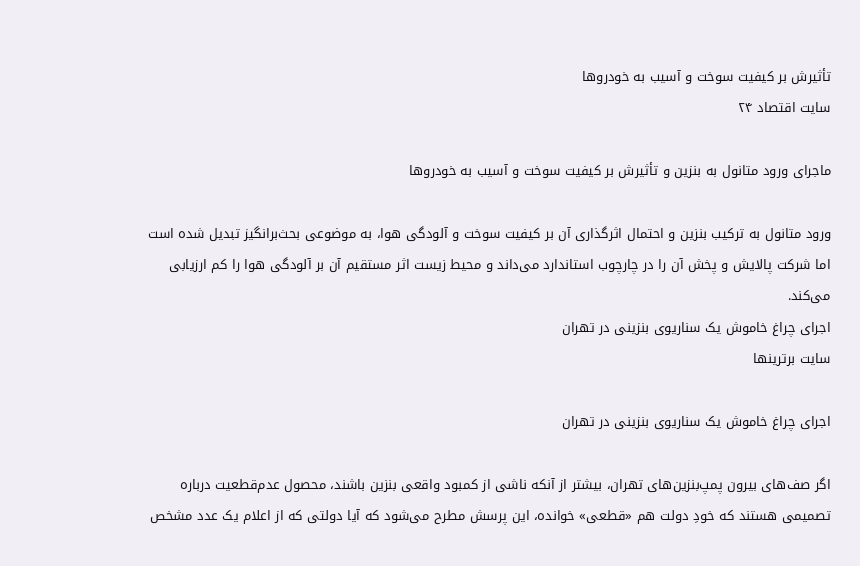تأثیرش بر کیفیت سوخت و آسیب به خودروها
سایت اقتصاد ۲۴

ماجرای ورود متانول به بنزین و تأثیرش بر کیفیت سوخت و آسیب به خودروها

ورود متانول به ترکیب بنزین و احتمال اثرگذاری آن بر کیفیت سوخت و آلودگی هوا، به موضوعی بحث‌برانگیز تبدیل شده است اما شرکت پالایش و پخش آن را در چارچوب استاندارد می‌داند و محیط زیست اثر مستقیم آن بر آلودگی هوا را کم ارزیابی می‌کند.
اجرای چراغ خاموش یک سناریوی بنزینی در تهران
سایت برترینها

اجرای چراغ خاموش یک سناریوی بنزینی در تهران

اگر صف‌های بیرون پمپ‌بنزین‌های تهران، بیشتر از آنکه ناشی از کمبود واقعی بنزین باشند، محصول عدم‌قطعیت درباره تصمیمی هستند که خودِ دولت هم «قطعی» خوانده، این پرسش مطرح می‌شود که آیا دولتی که از اعلام یک عدد مشخص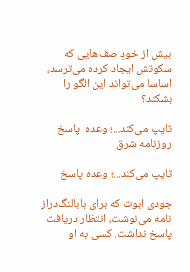بیش از خودِ صف‌هایی که سکوتش ایجاد کرده می‌ترسد، اساسا می‌تواند این الگو را بشکند؟

تایپ می‌کند...؛ وعده  پاسخ
روزنامه شرق

تایپ می‌کند...؛ وعده پاسخ

جودی‌ ابوت که برای بابالنگ‌دراز نامه می‌نوشت، انتظار دریافت پاسخ نداشت. کسی به او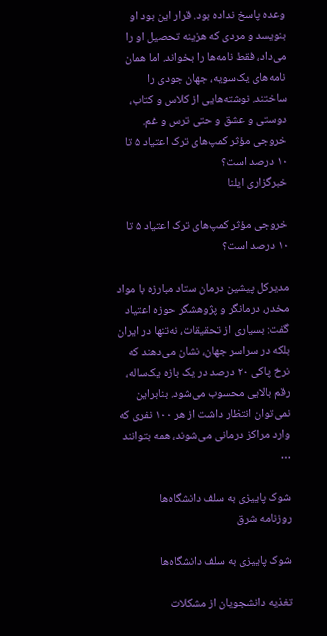وعده پاسخ نداده بود. قرار این بود او بنویسد و مردی که هزینه تحصیل او را می‌داد، فقط نامه‌ها را بخواند. اما همان نامه‌های یک‌سویه، جهان جودی را ساختند. نوشته‌هایی از کلاس و کتاب، دوستی و عشق و حتی ترس و غم.
خروجی مؤثر کمپ‌های ترک اعتیاد ۵ تا ۱۰ درصد است؟
خبرگزاری ایلنا

خروجی مؤثر کمپ‌های ترک اعتیاد ۵ تا ۱۰ درصد است؟

مدیرکل پیشین درمان ستاد مبارزه با مواد مخدر، درمانگر و پژوهشگر حوزه اعتیاد گفت: بسیاری از تحقیقات، نه‌تنها در ایران بلکه در سراسر جهان، نشان می‌دهند که نرخ پاکی ۲۰ درصد در یک بازه یک‌ساله، رقم بالایی محسوب می‌شود. بنابراین نمی‌توان انتظار داشت از هر ۱۰۰ نفری که وارد مراکز درمانی می‌شوند، همه بتوانند …

شوک پاییزی به سلف دانشگاه‌ها
روزنامه شرق

شوک پاییزی به سلف دانشگاه‌ها

تغذیه دانشجویان از مشکلات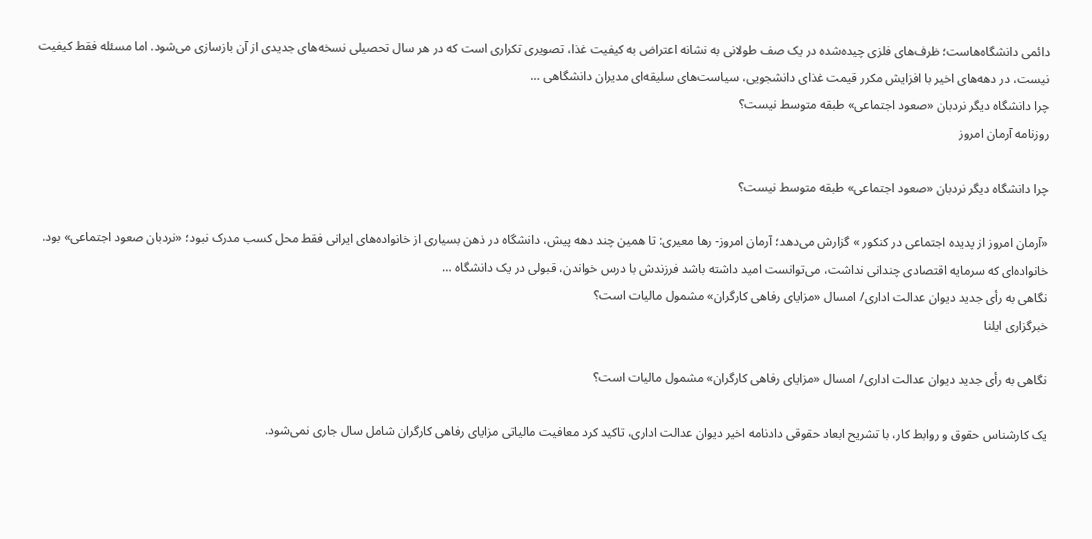دائمی دانشگاه‌هاست؛ ظرف‌های فلزی چیده‌شده در یک صف طولانی به نشانه اعتراض به کیفیت غذا، تصویری تکراری‌ است که در هر سال تحصیلی نسخه‌های جدیدی از آن بازسازی می‌شود. اما مسئله فقط کیفیت نیست، در دهه‌های اخیر با افزایش مکرر قیمت غذای دانشجویی، سیاست‌های سلیقه‌ای مدیران دانشگاهی …
چرا دانشگاه دیگر نردبان «صعود اجتماعی» طبقه متوسط نیست؟
روزنامه آرمان امروز

چرا دانشگاه دیگر نردبان «صعود اجتماعی» طبقه متوسط نیست؟

«آرمان امروز از پدیده اجتماعی در کنکور » گزارش می‌دهد؛ آرمان امروز- رها معیری: تا همین چند دهه پیش، دانشگاه در ذهن بسیاری از خانواده‌های ایرانی فقط محل کسب مدرک نبود؛ «نردبان صعود اجتماعی» بود. خانواده‌ای که سرمایه اقتصادی چندانی نداشت، می‌توانست امید داشته باشد فرزندش با درس خواندن، قبولی در یک دانشگاه …
نگاهی به رأی جدید دیوان عدالت اداری/ امسال «مزایای رفاهی کارگران» مشمول مالیات است؟
خبرگزاری ایلنا

نگاهی به رأی جدید دیوان عدالت اداری/ امسال «مزایای رفاهی کارگران» مشمول مالیات است؟

یک کارشناس حقوق و روابط کار، با تشریح ابعاد حقوقی دادنامه اخیر دیوان عدالت اداری، تاکید کرد معافیت مالیاتی مزایای رفاهی کارگران شامل سال جاری نمی‌شود.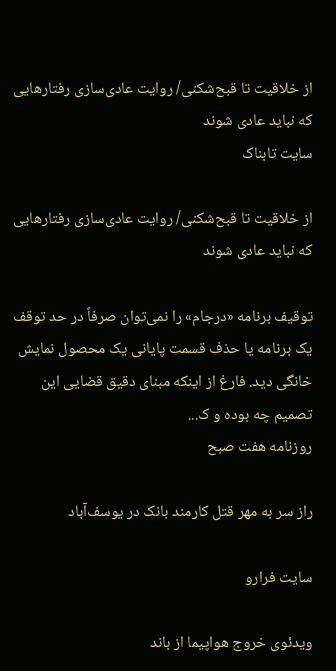از خلاقیت تا قبح‌شکنی/ روایت عادی‌سازی رفتارهایی که نباید عادی شوند
سایت تابناک

از خلاقیت تا قبح‌شکنی/ روایت عادی‌سازی رفتارهایی که نباید عادی شوند

توقیف برنامه «درجام» را نمی‌توان صرفاً در حد توقف یک برنامه یا حذف قسمت پایانی یک محصول نمایش خانگی دید. فارغ از اینکه مبنای دقیق قضایی این تصمیم چه بوده و ک...
روزنامه هفت صبح

راز سر به مهر قتل کارمند بانک در یوسف‌آباد

سایت فرارو

ویدئوی خروج هواپیما از باند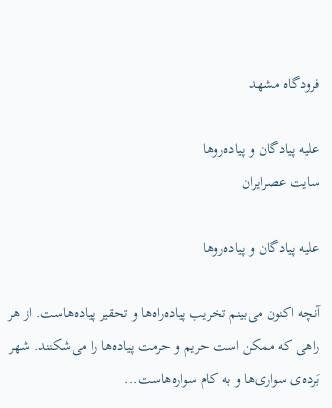فرودگاه مشهد

علیه پیادگان و پیاده‌روها
سایت عصرایران

علیه پیادگان و پیاده‌روها

آنچه اکنون می‌بینم تخریب پیاده‌راه‌ها و تحقیر پیاده‌هاست. از هر راهی که ممکن است حریم و حرمت پیاده‌ها را می‌شکنند. شهر بَرده‌‌ی سواری‌ها و به کام سواره‌هاست‌...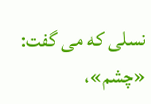نسلی که می گفت: «چشم»،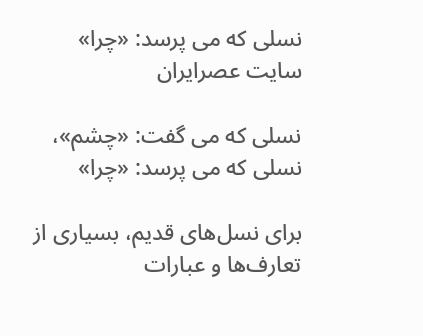نسلی که می پرسد: «چرا»
سایت عصرایران

نسلی که می گفت: «چشم»، نسلی که می پرسد: «چرا»

برای نسل‌های قدیم، بسیاری از تعارف‌ها و عبارات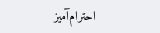احترام‌آمیز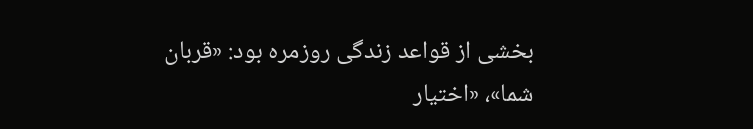بخشی از قواعد زندگی روزمره بود: «قربان شما»، «اختیار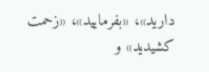دارید»، «بفرمایید»، «زحمت کشیدید» و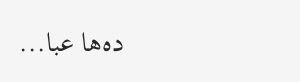ده‌ها عبا...